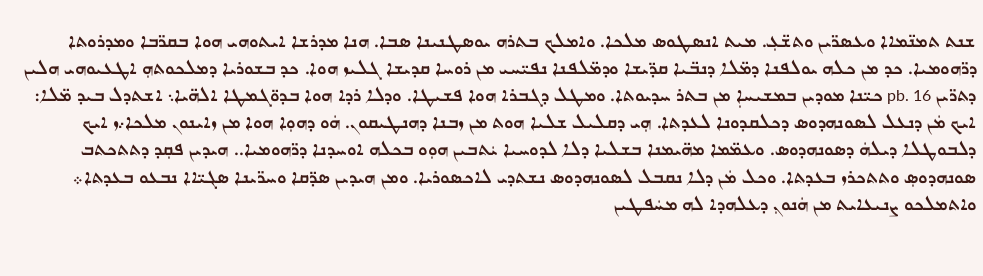ܫܢܬ ܬܡܢ̈ܡܐܐ ܘܥܣܪ̈ܝܢ ܘܬܫ̈ܥܼ. ܡܝܬ ܐܢܣܛܘܣ ܡܠܟܐ. ܘܐܡܠܟ ܒܬܪܗ ܝܘܣܛܢܝܢܐ ܣܒܐ. ܗܢܐ ܡܕܪܫܐ ܐܝܬܘܗܝ ܗܘܐ ܒܩܪ̈ܒܐ ܘܡܕܪܘܬܐ ܕܪ̈ܗܘܡܝܐ. ܟܕ ܡܢ ܟܠܗ ܝܘܠܦܢܐ ܕܡ̈ܠܐ ܕܢܒ̈ܝܐ ܩܕ̈ܝܫܐ ܘܕܡ̈ܠܦܢܐ ܢܦܝ̈ܚܝ ܡܢ ܪܘܚܐ ܩܕܝܫܐ ܓܠܝܙ ܗܘܐ. ܟܕ ܒܫܘܪܝܐ ܕܡܠܟܘܬܗܼ ܐܛܥܝܘܗܝ ܗܠܝܢ ܕܬܪ̈ܝܢ pb. 16 ܟܝ̈ܢܐ ܡܘܕܝܢ ܒܡܫܝܚܐܼ ܡܢ ܒܬܪ ܚܕܝܘܬܐ. ܘܡܛܠ ܕܓܒܪܐ ܗܘܐ ܦܫܝܛܐ. ܘܕܠܐ ܪܕܐ ܗܘܐ ܒܕܘ̈ܓܡܛܐ ܐܠܗ̈ܝܐ܆ ܐܫܬܕܠ ܒܝܕ ܡ̈ܠܐ: ܐܝܟ ܡܿܢ ܕܢܥܠ ܠܣܘܢܗܕܘܣ ܕܟܠܩܕܘܢܐ ܠܥܕܬܐ. ܗܼܝ ܕܩܠܝܠ ܫܠܝܐ ܗܘܬ ܡܢ ܙܒܢܐ ܕܗܢܛܝܩܘܢ. ܗܿܘ ܕܗܘܼܐ ܗܘܐ ܡܢ ܙܐܝܢܘܢ ܡܠܟܐ܇ܙ ܐܝܟ ܕܠܒܘܛܠܐ ܕܝܠܗܿ ܕܣܘܢܗܕܘܣ. ܘܥܡ̈ܡܐ ܡܗ̈ܝܡܢܐ ܒܫܠܝܐ ܕܠܐ ܠܕܘܚܝܐ ܝܿܬܒܝܢ ܗܘܼܘ ܒܟܠܗ ܐܘܚܕܢܐ ܕܪ̈ܗܘܡܝܐ.. ܗܝܕܝܢ ܦܩܼܕ ܕܬܬܟܬܒ ܣܘܢܗܕܘܣܼ ܘܬܬܟܪܙ ܒܥܕܬܐ. ܘܟܠ ܡܿܢ ܕܠܐ ܢܩܒܠ ܠܣܘܢܗܕܘܣ ܢܫܬܕܝ ܠܐܟܣܘܪܝܐ. ܘܡܢ ܗܝܕܝܢ ܣܕ̈ܩܐ ܘܚܪ̈ܝܢܐ ܣܓܝ̈ܐܐ ܢܒܥܘ ܒܥܕܬܐ܀ ܘܐܬܡܠܟܘ ܨܢܝܥܐܝܬ ܡܢ ܗܿܢܘܢܼ ܕܥܠܗܕܐ ܠܗ ܡܚܿܦܛܝܢ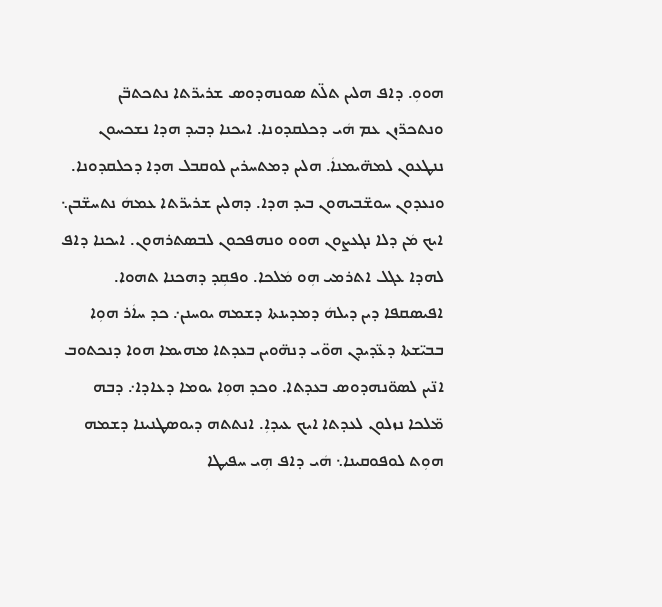ܗܘܘܼ. ܕܐܦ ܗܠܝܢ ܬܠ̈ܬ ܣܘܢܗܕܘܣ ܫܪܝܪ̈ܬܐ ܢܬܟܬܒ̈ܢ ܘܢܬܟܪ̈ܙܢ ܥܡ ܗܿܝ ܕܟܠܩܕܘܢܐ. ܐܝܟܢܐ ܕܒܝܕ ܗܕܐ ܢܫܟܚܘܢ ܢܢܛܥܘܢ ܠܡܗ̈ܝܡܢܐܿ. ܗܠܝܢ ܕܡܬܚܪܝܢ ܠܘܩܒܠ ܗܕܐ ܕܟܠܩܕܘܢܐ. ܘܢܥܕܘܢ ܚܘܫ̈ܒܝܗܘܢ ܒܝܕ ܗܕܐ. ܕܗܠܝܢ ܫܪܝܪ̈ܬܐ ܥܡܗܿ ܢܬܚܫ̈ܒܢ܆ ܐܝܟ ܡܿܢ ܕܠܐ ܢܓܥܨܘܢ ܗܘܘ ܘܢܗܦܟܘܢ ܠܒܣܬܪܗܘܢ. ܐܝܟܢܐ ܕܐܦ ܠܗܕܐ ܥܓܠ ܐܬܪܡܝ ܗܼܘ ܡܿܠܟܐ. ܘܦܩܼܕ ܕܗܟܢܐ ܬܗܘܐ. ܐܦܝܣܩܦܐ ܕܝܢ ܕܝܠܗܿ ܕܡܕܝܢܬܐ ܕܫܡܗ ܝܘܚܢܢ܇ ܟܕ ܚܐܿܪ ܗܘܼܐ ܒܒܝ̈ܫܬܐ ܕܥ̈ܕܝܕܢ ܗܘ̈ܝ ܕܢܗ̈ܘܝܢ ܒܥܕܬܐ ܡܗܝܡܐ ܗܘܐ ܕܢܟܬܘܒ ܐܢ̈ܝܢ ܠܣܘ̈ܢܗܕܘܣ ܒܥܕܬܐ. ܘܟܕ ܗܘܼܐ ܝܘܡܐ ܕܥܐܕܐ܇ ܕܒܗ ܡ̈ܠܟܐ ܢܙܠܘܢ ܠܥܕܬܐ ܐܝܟ ܥܝܕܐܼ. ܐܢܬܬܗ ܕܝܘܣܛܢܝܢܐ ܕܫܡܗ ܗܘܼܬ ܠܘܦܘܩܝܢܐ܆ ܗܿܝ ܕܐܦ ܗܼܝ ܚܦܝܛܐ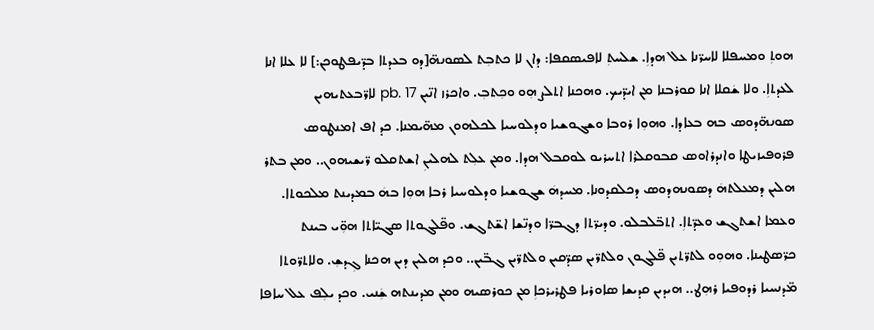ܗܘܬܼ ܘܡܚܦܠܐ ܠܐܚܪ̈ܢܐ ܥܠ ܗܕܐܼ. ܫܠܚܬܼ ܠܐܦܝܣܩܦܐ: ܕܐܢ ܠܐ ܟܬܒܼܬ ܠܣܘܢܗ̈[ܕܘ ܒܥܕܬܐ ܒܕ̈ܝܦܛܘܟܢ:] ܠܐ ܥܠܐ ܐܢܐ ܠܥܕܬܐܼ. ܘܠܐ ܫܿܩܠܐ ܐܢܐ ܩܘܪܒܢܐ ܡܢ ܐܝܕ̈ܝܟ. ܘܗܟܢܐ ܐܬܠܨ ܗܼܘ ܘܟܼܬܒܼ. ܘܐܟܪܙ ܐܢ̈ܝܢ pb. 17 ܠܐܪ̈ܒܥܬܝܗܝܢ ܣܘܢܗ̈ܕܘܣ ܒܗ ܒܥܐܕܐ. ܘܗܘܼܐ ܪܘܒܐ ܘܫܓܘܫܝܐ ܘܕܠܘܚܝܐ ܠܟܠܗܘܢ ܡܗ̈ܝܡܢܐ. ܟܕ ܐܦ ܐܡܢܛܘܣ ܦܪܘܦܝܙܝܛܐ ܘܐܢܕܪܐܘܣ ܩܒܘܩܠܪܐ ܐܬܚܪܝܘ ܠܘܩܒܠ ܗܕܐ. ܘܡܢ ܥܠܼܬ ܠܗܠܝܢܼ ܐܫܬܩܠܘ ܪ̈ܝܫܝܗܘܢ.. ܘܡܢ ܒܬܪ ܗܠܝܢ ܕܡܥܠܬܗܿ ܕܣܘܢܗܕܘܣ ܕܟܠܩܕܘܢܐ. ܡܚܕܗܿ ܫܓܘܫܝܐ ܘܕܠܘܚܝܐ ܪܒܐ ܗܘܼܐ ܒܗܿ ܒܡܕܝܢܬ ܡܠܟܘܬܐ. ܘܥܡܐ ܐܫܬܓܫ ܘܥܕ̈ܬܐܼ. ܐܬܒ̈ܠܒܠܘ. ܘܕܝܪ̈ܬܐ ܕܓܒܪ̈ܐ ܘܕܢ̈ܫܐ ܐܫ̈ܬܓܫ. ܘܦ̈ܠܓܘܬܐ ܣܓܝ̈ܐܬܐ ܗܘܼ̈ܝ ܒܝܢܬ ܟܪ̈ܣܛܝܢܐ. ܘܗܘܼܘ ܠܬܪ̈ܬܝܢ ܦ̈ܠܓܘܢ ܘܠܬܪ̈ܝܢ ܣܕ̈ܩܝܢ ܘܠܬܪ̈ܝܢ ܓܒ̈ܝܢ.. ܘܟܕ ܗܠܝܢ ܕܝܢ ܗܟܢܐ ܓܼܕܫܼ. ܘܠܐܬܪ̈ܘܬܐ ܡ̈ܕܢܚܝܐ ܪܕܘܦܝܐ ܪܗܼܛ.. ܗܝܕܝܢ ܩܕܝܫܐ ܣܐܘܪܝܐ ܦܛܪܝܪܟܐܼ ܡܢ ܟܘܪܣܝܗ ܘܡܢ ܡܕܝܢܬܗ ܫܼܿܢܝ. ܘܟܕ ܝܠܼܦ ܥܠ ܚܐܦܐ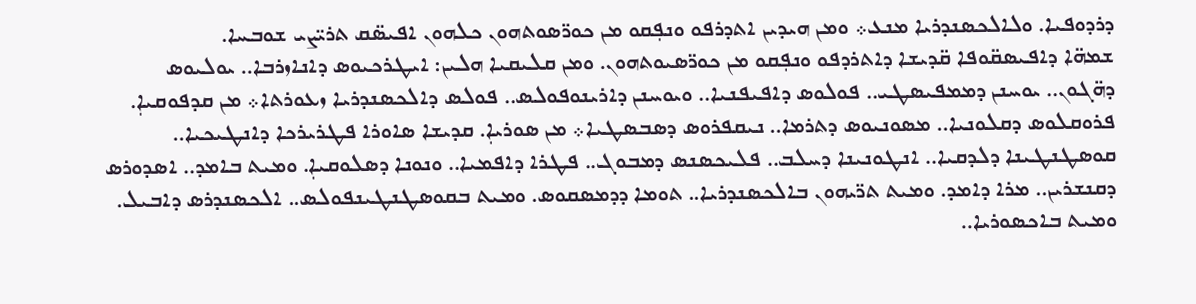ܕܪܕܘܦܝܐ. ܘܠܐܠܟܣܢܕܪܝܐ ܡܢܥ܀ ܘܡܢ ܗܝܕܝܢ ܐܬܕܪܦܘ ܘܢܦܼܩܘ ܡܢ ܟܘܪ̈ܣܘܬܗܘܢ ܟܠܗܘܢ ܐܦܝܣ̈ܩ ܬܪܝ̈ܨܝ ܫܘܒܚܐ.
ܫܡܗ̈ܐ ܕܐܦܝܣܩ̈ܘܦܐ ܩ̈ܕܝܫܐ ܕܐܬܪܕܦܘ ܘܢܦܼܩܘ ܡܢ ܟܘܪ̈ܣܝܘܬܗܘܢ. ܘܡܢ ܩܠܝܩܝܐ ܗܠܝܢ: ܐܝܛܪܟܝܘܣ ܕܐܢܐܙܪܒܐ.. ܝܘܠܝܘܣ ܕܗ̈ܓܘܢ.. ܝܘܚܢܢ ܕܡܡܦܝܣܛܝ.. ܦܘܠܘܣ ܕܐܦܝܦܢܝܐ.. ܘܝܘܚܢܢ ܕܐܪܝܢܘܦܘܠܣ.. ܦܘܠܣ ܕܐܠܟܣܢܕܪܝܐ ܙܥܘܪܬܐ܀ ܡܢ ܩܕܦܘܩܝܐܼ. ܦܪܘܩܠܘܣ ܕܩܠܘܢܝܐ.. ܡܣܘܢܝܘܣ ܕܬܪܡܐ.. ܢܝܩܦܪܘܣ ܕܣܒܣܛܝܐ܀ ܡܢ ܣܘܪܝܐܼ. ܩܕܝܫܐ ܣܐܘܪܐ ܦܛܪܝܪܟܐ ܕܐܢܛܝܟܝܐ.. ܩܘܣܛܢܛܝܢܐ ܕܠܕܩܝܐ.. ܐܢܛܘܢܝܢܐ ܕܚܠܒ.. ܦܠܝܟܣܢܣ ܕܡܒܘܓ.. ܦܛܪܐ ܕܐܦܡܝܐ.. ܘܢܘܢܐ ܕܣܠܘܩܝܐܼ. ܘܡܝܬ ܒܐܡܕ.. ܐܣܕܘܪܣ ܕܩܢܫܪܝܢ.. ܡܪܐ ܕܐܡܕ. ܘܡܝܬ ܬܪ̈ܝܗܘܢ ܒܐܠܟܣܢܕܪܝܐ.. ܬܘܡܐ ܕܕܡܣܩܘܣ. ܘܡܝܬ ܒܩܘܣܛܢܛܝܢܦܘܠܣ.. ܐܠܟܣܢܕܪܣ ܕܐܒܝܠ. ܘܡܝܬ ܒܐܟܣܘܪܝܐ..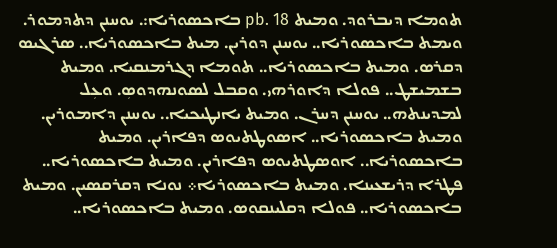ܬܘܡܐ ܕܝܒܪܘܕ. ܘܡܝܬ pb. 18 ܒܐܟܣܘܪܝܐ:. ܝܘܚܢܢ ܕܬܕܡܘܪ. ܘܝܡܬ ܒܐܟܣܘܪܝܐ.. ܝܘܚܢܢ ܕܘܪܝܢ. ܡܝܬ ܒܐܟܣܘܪܝܐ.. ܣܪܓܝܣ ܕܩܪܣ. ܘܡܝܬ ܒܐܟܣܘܪܝܐ.. ܬܘܡܐ ܕܓܪܡܢܩܝܐ. ܘܡܝܬ ܒܫܡܝܫܛ.. ܦܘܠܐ ܕܐܘܪܗܝ. ܘܩܒܠ ܠܣܘܢܗܕܘܣܼ. ܘܥܼܠ ܠܡܕܝܢܬܗ.. ܝܘܚܢܢ ܕܚܪܢ. ܘܡܝܬ ܝܐܢܛܝܟܝܐ.. ܝܘܚܢܢ ܕܐܡܘܪܝܢ. ܘܡܝܬ ܒܐܟܣܘܪܝܐ.. ܐܣܘܛܬܝܘܣ ܕܦܐܪܝܢ. ܘܡܝܬ ܒܐܟܣܘܪܝܐ.. ܐܘܣܛܬܝܘܣ ܕܦܐܪܝܢ. ܘܡܝܬ ܒܐܟܣܘܪܝܐ.. ܦܛܪܐ ܕܪܝܫܥܝܢܐ. ܘܡܝܬ ܒܐܟܣܘܪܝܐ܀ ܢܘܢܐ ܕܩܪܩܣܝܢ. ܘܡܝܬ ܒܐܟܣܘܪܝܐ.. ܦܘܠܐ ܕܩܠܝܢܩܘܣ. ܘܡܝܬ ܒܐܟܣܘܪܝܐ..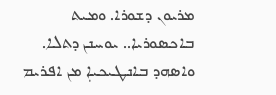ܡܪܝܘܢ ܕܫܘܪܐ. ܘܡܝܬ ܒܐܟܣܘܪܝܐ.. ܝܘܚܢܢ ܕܬܠܐ. ܘܐܣܗܕ ܒܐܢܛܝܟܝܐܼ ܡܢ ܐܦܪܝܡ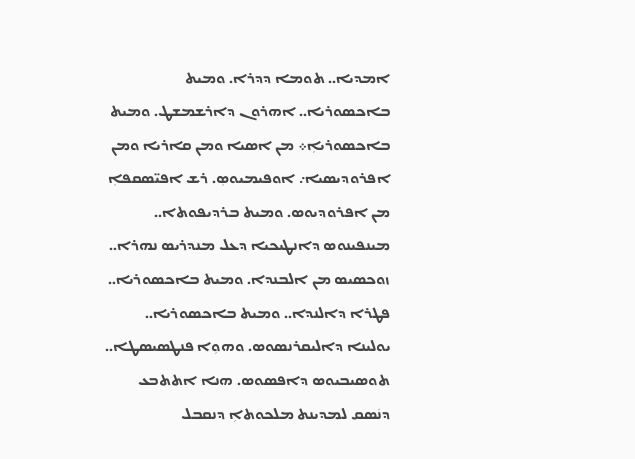ܐܡܕܝܐ.. ܬܘܡܐ ܕܕܪܐ. ܘܡܝܬ ܒܐܟܣܘܪܝܐ.. ܐܗܪܘܢ ܕܐܪܫܡܫܛ. ܘܡܝܬ ܒܐܟܣܘܪܝܐܼ܀ ܡܢ ܐܣܝܐ ܘܡܢ ܩܐܪܝܐ ܘܡܢ ܐܦܪܘܕܝܣܝܐ܇ ܐܘܦܝܡܝܘܣܼ. ܪܫ ܐܦܝ̈ܣܩܦܐܼ ܡܢ ܐܦܪܘܕܝܘܣ. ܘܡܝܬ ܒܪܕܝܦܘܬܐ.. ܡܝܢܦܝܢܘܣ ܕܐܢܛܝܟܝܐ ܕܥܠ ܡܢܕܪܝܣ ܢܗܪܐ.. ܙܘܟܣܝܣ ܡܢ ܐܠܒܢܕܐ. ܘܡܝܬ ܒܐܟܣܘܪܝܐ.. ܦܛܪܐ ܕܐܠܢܕܐ.. ܘܡܝܬ ܒܐܟܣܘܪܝܐ.. ܝܘܠܝܢܐ ܕܐܠܝܩܪܢܣܘܣ. ܘܗܘܼܐ ܦܢܛܣܝܣܛܐ.. ܬܘܣܝܒܝܘܣ ܕܐܦܣܘܣ. ܗܢܐ ܐܬܬܒܥ ܕܢܿܣܩ ܠܡܕܝܢܬ ܡܠܟܘܬܐܼ ܕܢܩܒܠ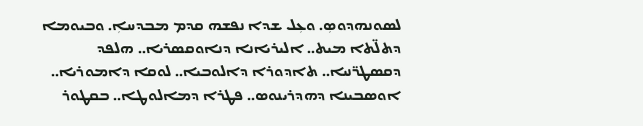ܠܣܘܢܗܕܘܣܼ. ܘܥܼܠ ܫܕܐ ܢܦܫܗ ܩܕܡ ܡܒܕܚܐܼ. ܘܒܝܘܡܐ ܕܬܠ̈ܬܐ ܡܝܬ.. ܐܠܝܪܝܐܢܐ ܕܢܐܘܩܣܪܝܐ.. ܗܠܦܕ ܕܩܣܛܪ̈ܢܝܐ.. ܬܐܕܘܪܐ ܕܐܠܘܒܝܐ.. ܠܘܩܐ ܕܐܡܘܪܝܐ.. ܐܘܣܒܝܢܐ ܕܗܕܪܝܢܘܣ.. ܦܛܪܐ ܕܡܐܠܘܛܐ.. ܒܩܛܘܪ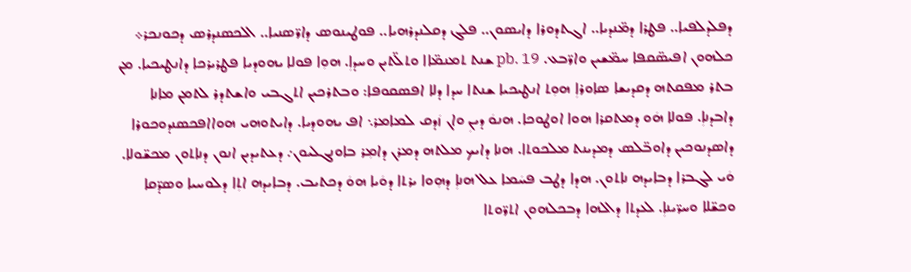ܕܦܠܕܠܦܝܐ.. ܦܛܪܐ ܕܡ̈ܢܕܝܐ.. ܐܓܬܕܘܪܐ ܕܐܝܣܘܢ.. ܦܠܓ ܕܩܠܢܕܪܗܝܐ.. ܦܘܛܝܢܘܣ ܕܐܪ̈ܣܢܝܐ.. ܐܠܟܣܢܕܪܣ ܕܟܘܢܟܪ܀ ܟܠܗܘܢ ܐܦܝܣ̈ܩܦܐ ܚܡ̈ܫܝܢ ܘܐܪ̈ܒܥ. pb. 19 ܫܢܬ ܬܡܢܡ̈ܐܐ ܘܬܠ̈ܬܝܢ ܘܚܕܐܼ. ܗܘܼܐ ܦܘܠܐ ܝܗܘܕܝܐ ܦܛܪܝܪܟܐ ܕܐܢܛܝܟܝܐ. ܡܢ ܒܬܪ ܡܦܩܬܗ ܕܩܕܝܫܐ ܣܐܘܪܐܼ ܗܘܼܬ ܐܢܛܝܟܝܐ ܫܢܬܐ ܚܕܐ ܕܠܐ ܐܦܣܩܘܦܐ: ܘܒܬܪܟܝܢ ܐܬܓܒܝ ܘܐܫܬܕܪ ܠܬܡܢ ܡܐܢܐ ܕܐܒܕܢܐܼ. ܦܘܠܐ ܗܿܘ ܕܡܬܩܪܐ ܗܘܐ ܐܘܛܘܟܐ. ܗܢܘܿ ܕܝܢܼ ܘܐܢ ܙܿܕܩ ܠܡܐܡܪ܆ ܐܦ ܝܗܘܕܝܐ. ܕܐܝܬܘܗܝ ܗܘܐܐܦܟܣܢܕܘܟܘܪܐ ܕܐܣܕܢܘܟܝܢ ܕܐܘܒ̈ܠܣ ܕܡܕܝܢܬ ܡܠܟܘܬܐ. ܗܢܐ ܕܐܝܟ ܡܠܬܗ ܕܡܪܢ ܕܐܡܼܪ ܒܐܘܢܓܠܝܘܢ܇ ܕܥܬܝܕܝܢ ܐܢܘܢ ܕܢܐܬܘܢ ܡܟܫ̈ܘܠܐ. ܘܿܝ ܠܓܒܪܐ ܕܒܐܝܕܗ ܢܐܬܘܢ. ܗܕܐ ܕܛܒ ܦܚܿܡܐ ܥܠ ܗܢܐܼ ܕܗܼܘܐ ܝܪܬܐ ܕܘܿܝܐ ܗܘܿ ܕܟܬܝܒ. ܕܒܐܝܕܗ ܐܬܼܐ ܕܠܘܚܝܐ ܘܣܕ̈ܩܐ ܘܟܫ̈ܠܐ ܘܚܪ̈ܝܢܐܼ. ܠܥܕܬܐ ܕܐܠܗܐ ܕܒܟܠܗܘܢ ܐܬܪ̈ܘܬܐ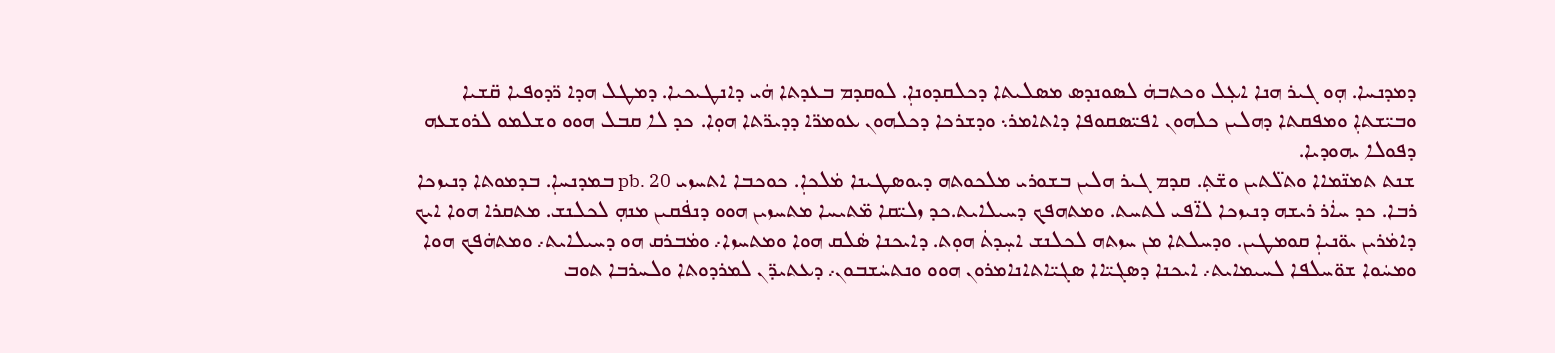ܕܡܕܢܚܐ. ܗܼܘ ܓܝܪ ܗܢܐ ܐܥܼܠ ܘܟܬܒܗܿ ܠܣܘܢܕܣ ܡܣܠܝܬܐ ܕܟܠܩܕܘܢܐܼ. ܠܘܩܕܡ ܒܥܕܬܐ ܗܿܝ ܕܐܢܛܝܟܝܐ. ܕܡܛܠ ܗܕܐ ܪ̈ܕܘܦܝܐ ܩ̈ܫܝܐ ܘܒܝ̈ܫܬܐܼ ܘܡܦܩܬܐ ܕܗܠܝܢ ܟܠܗܘܢ ܐܦܝ̈ܣܩܘܦܐ ܕܐܬܐܡܪ܆ ܘܕܫܪܟܐ ܕܟܠܗܘܢ ܥܘܡܪ̈ܐ ܕܕܝܪ̈ܬܐ ܗܘܼܐ. ܟܕ ܠܐ ܩܒܠ ܗܘܘ ܘܫܠܡܘ ܠܪܘܫܥܗ ܕܦܘܠܐ ܝܗܘܕܝܐ.
ܫܢܬ ܬܡܢ̈ܡܐܐ ܘܬܠ̈ܬܝܢ ܘܫ̈ܬܼ. ܩܕܡ ܓܝܪ ܗܠܝܢ ܒܫܘܪܝ ܡܠܟܘܬܗ ܕܝܘܣܛܝܢܐ ܡܿܠܟܐܼ. ܟܘܟܒܐ ܐܬܚܙܝ pb. 20 ܒܡܕܢܚܐܼ. ܒܕܡܘܬܐ ܕܢܝܙܟܐ ܪܒܐ. ܟܕ ܚܐܿܪ ܪܝܫܗ ܕܢܝܙܟܐ ܠܐ̈ܦܝ ܠܬܚܬ. ܘܡܬܗܦܟ ܕܚܝܠܐܝܬ.ܟܕ ܙܠܝ̈ܩܐ ܡ̈ܬܝܚܐ ܡܬܚܙܝܢ ܗܘܘ ܕܢܦܿܩܝܢ ܡܢܗܼ ܠܟܠܢܫ. ܡܬܩܪܐ ܗܘܐ ܐܝܟ ܕܐܡܿܪܝܢ ܝܘ̈ܢܝܐܼ ܩܘܡܛܝܢ. ܘܕܚܠܬܐ ܡܢ ܚܙܬܗ ܠܟܠܢܫ ܐܚܼܕܬܿ ܗܘܼܬ. ܕܐܝܟܢܐ ܣܿܠܩ ܗܘܐ ܘܡܬܚܙܐ܇ ܘܡܿܒܪܩ ܗܘ ܕܚܝܠܐܝܬ܇ ܘܡܬܗܿܦܟ ܗܘܐ ܘܡܚܿܘܐ ܫܘ̈ܚܠܦܐ ܠܚܝܡܐܝܬ܇ ܐܝܟܢܐ ܕܣܓܝ̈ܐܐ ܣܓܝ̈ܐܬܐܢܐܡܪܘܢ ܗܘܘ ܘܢܬܚܿܫܒܘܢ܇ ܕܥܬܝܕ̈ܢ ܠܡܪܕܘܬܐ ܘܠܚܪܒܐ ܬܘܒ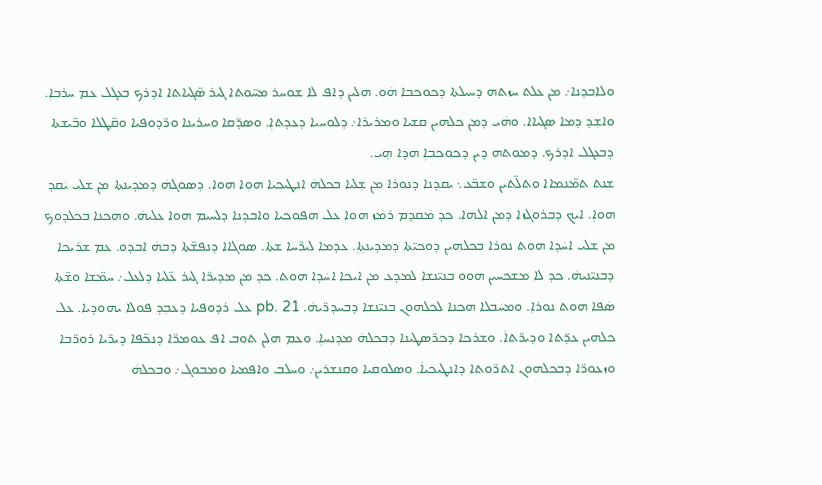ܘܠܐܒܕܢܐ܇ ܡܢ ܥܠܬ ܚܙܬܗ ܕܚܝܠܬܐ ܕܟܘܟܒܐ ܗܿܘ. ܗܠܝܢ ܕܐܦ ܠܐ ܫܘܚܪ ܡܚ̈ܘܬܐ ܓܝܪ ܣ̈ܓܝܐܬܐ ܐܕܪܟ ܒܥܓܠ ܥܡ ܚܪܒܐܼ. ܘܐܫܼܕ ܕܡܐ ܣܓܝܐܐ. ܘܗܿܝ ܕܡܢ ܟܠܗܝܢ ܩܫܝܐ ܘܡܪܝܪܐ܇ ܕܠܘܚܝܐ ܕܥܕܬܐܼ. ܘܣܕ̈ܩܐ ܘܚܪܝܢܐ ܘܪ̈ܕܘܦܝܐ ܘܩ̈ܛܠܐ ܘܒ̈ܝܫܬܐ ܕܒܥܓܠ ܐܕܪܟ. ܕܡܘܬܗ ܕܝܢ ܕܟܘܟܒܐܼ ܗܕܐ ܗܼܝ.
ܫܢܬ ܬܡ̈ܢܡܐܐ ܘܬܠ̈ܬܝܢ ܘܫܒ̈ܥ܆ ܝܩܕܢܐ ܕܢܘܪܐ ܡܢ ܫܼܠܝܐ ܒܟܠܗܿ ܐܢܛܝܟܝܐ ܗܘܼܐ ܗܘܐ. ܕܣܘܓܗܿ ܕܡܕܝܢܬܐ ܡܢ ܫܠܝ ܝܿܩܕ ܗܘܐܼ. ܐܝܟ ܕܒܪܘܓܙܐ ܕܡܢ ܐܠܗܐ. ܟܕ ܡܿܩܕܡ ܪܡܿܙ ܗܘܐ ܥܠ ܗܦܘܟܝܐ ܘܐܒܕܢܐ ܕܠܚܝܡ ܗܘܐ ܥܠܝܗܿ. ܘܗܟܢܐ ܒܟܠܕܘܟ ܡܢ ܫܠܝ ܐܚܿܕܐ ܗܘܬ ܢܘܪܐ ܒܟܠܗܝܢ ܕܘܟܝ̈ܬܐ ܕܡܕܝܢܬܼܐܼ. ܥܕܡܐ ܠܝܪ̈ܚܐ ܫܬܐ. ܣܘܓܐܐ ܕܢܦܫ̈ܬܐ ܕܒܗܿ ܐܒܕܘ. ܥܡ ܫܪܝܟܐ ܕܒܢܝ̈ܢܝܗܿ. ܟܕ ܠܐ ܡܫܟܚܝܢ ܗܘܘ ܒܢܝ̈ܢܫܐ ܠܡܕܥ ܡܢ ܐܝܟܐ ܐܚܿܕܐ ܗܘܬ. ܟܕ ܡܢ ܡܕܝܪ̈ܐ ܓܝܪ ܥ̈ܠܝܐ ܕܠܥܠ܇ ܚܡ̈ܫܐ ܘܫ̈ܬܐ ܣܿܦܐ ܗܘܬ ܢܘܪܐܼ. ܘܡܚܿܒܠܐ ܗܟܢܐ ܠܟܠܗܘܢ ܒܢܝ̈ܢܫܐ ܕܒܚܕܪ̈ܝܗܿ. pb. 21 ܥܠ ܪܕܘܦܝܐ ܕܥܒܼܕ ܦܘܠܐ ܝܗܘܕܝܐ. ܥܠ ܟܠܗܝܢ ܥܕ̈ܬܐ ܘܕܝܪ̈ܬܐܿ. ܘܫܪܟܐ ܕܟܪ̈ܣܛܝܢܐ ܕܒܟܠܗܿ ܡܕܢܚܐܼ. ܘܥܡ ܗܠܢ ܬܘܒ ܐܦ ܥܘܡܪ̈ܐ ܕܢܟ̈ܦܐ ܕܝܪ̈ܝܐ ܪܘܪ̈ܒܐ ܘܙܥܘܪ̈ܐ ܕܒܟܠܗܘܢ ܐܬܪ̈ܘܬܐ ܕܐܢܛܝܟܝܐܿ. ܘܣܠܘܩܝܐ ܘܩܢܫܪܝܢ܇ ܘܚܠܒ ܘܐܦܡܝܐ ܘܡܒܘܓ܇ ܘܒܟܠܗܿ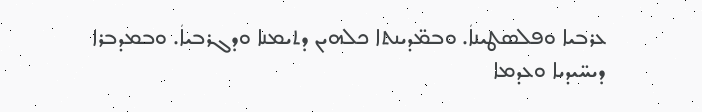ܥܪܒܝܐ ܘܦܠܣܛܝܢܐܿ. ܘܒܡ̈ܕܝܢܬܐ ܟܠܗܝܢ ܕܬܝܡܢܐ ܘܕܓܪܒܝܐܿ. ܘܒܡܕܒܪܐ ܕܝܚ̈ܝܕܝܐ ܘܥܕܡܐ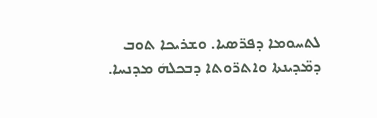ܠܬܚܘܡܐ ܕܦܪ̈ܣܝܐ. ܘܫܪܝܟܐ ܬܘܒ ܕܡ̈ܕܝܢܬܐ ܘܐܬܪ̈ܘܬܐ ܕܒܟܠܗܿ ܡܕܢܚܐ.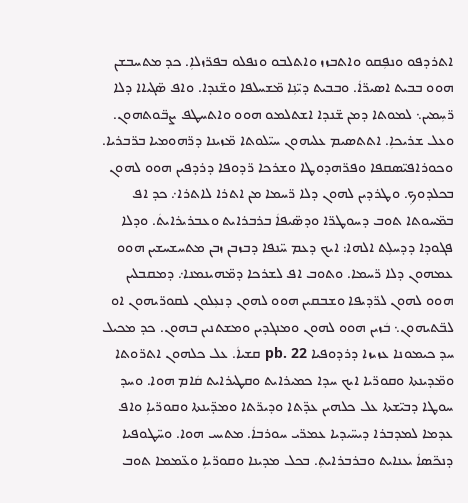ܐܬܪܕܦܘ ܘܢܦܼܩܘ ܘܐܬܒܙܙ ܘܐܬܠܒܘ ܘܢܦܠܘ ܒܦܪ̈ܙܠܐܼ. ܟܕ ܡܬܚܒܫܢ ܗܘܘ ܒܒܝܬ ܐܣܝܪ̈ܐܿ. ܘܒܒܝܬ ܕܝ̈ܢܼܐ ܡ̈ܫܚܠܦܐ ܘܫ̈ܢܕܐ. ܘܐܦ ܣ̈ܓܝܐܐ ܕܠܐ ܪ̈ܚܼܡܝܢ܆ ܠܡܘܬܐ ܕܡܢ ܫ̈ܢܕܐ ܐܫܬܠܡܘ ܗܘܘ ܘܐܬܚܛܦ ܨܒ̈ܘܬܗܘܢ. ܘܥܠ ܫܪܝܟܐܼ. ܐܬܬܣܝܡ ܥܠܝܗܘܢ ܚܝ̈ܠܘܬܐ ܡ̈ܙܝܢܐ ܕܪ̈ܗܘܡܝܐ ܒܪ̈ܒܪܝܐ. ܘܟܘܪܐܦܝ̈ܣܩܦܐ ܘܦܪ̈ܗܕܘܛܐ ܘܫܪܟܐ ܪ̈ܕܘܦܐ ܕܪܕܦܝܢ ܗܘܘ ܠܗܘܢ ܒܟܠܕܘܟܼ. ܘܛܪܕܝܢ ܠܗܘܢ ܕܠܐ ܪ̈ܚܡܐ ܡܢ ܐܬܪܐ ܠܐܬܪܐ܇ ܟܕ ܐܦ ܒܡ̈ܚܘܬܐ ܬܘܒ ܕܚܘܛܪ̈ܐ ܘܕܣ̈ܝܦܐܿ ܒܪܒܪܐܝܬ ܘܥܒܪܝܪܐܝܬܿ. ܘܕܠܐ ܦܓܘܕܐ ܕܕܚܠܼܬ ܐܠܗܐ: ܐܝܟ ܕܥܡ ܚ̈ܢܦܐ ܕܒܙܒܢ ܙܒܢ ܡܬܚܫܚܫܝܢ ܗܘܘ ܥܡܗܘܢ ܕܠܐ ܪ̈ܚܡܐ. ܘܬܘܒ ܐܦ ܠܫܪܟܐ ܕܡ̈ܗܝܢܡܢܐ܇ ܕܡܩܒܠܝܢ ܗܘܘ ܠܗܘܢ ܠܪ̈ܕܝܦܐ ܘܫܒܩܝܢ ܗܘܘ ܠܗܘܢ ܕܢܥܼܠܘܢ ܠܩܘܪ̈ܝܗܘܢ ܐܘ ܠܒ̈ܬܝܗܘܢ܆ ܒܿܙܝܢ ܗܘܘ ܠܗܘܢ ܘܡܢܓܕܝܢ ܘܡܫܬܢܝܢ ܒܗܘܢ. ܟܕ ܡܟܝܠ ܚܕ ܟܝܡܘܢܐ ܥܙܝܙܐ ܕܪܕܘܦܝܐ pb. 22 ܩܫܝܐܿ. ܥܠ ܟܠܗܘܢ ܐܬܪ̈ܘܬܐ ܘܡ̈ܕܝܢܬܐ ܘܩܘܪ̈ܝܐ ܐܝܟ ܚܕܐ ܟܡܝܪܐܝܬ ܘܩܛܝܪܐܝܬ ܩܿܐܡ ܗܘܐ. ܘܚܕ ܚܘܛܐ ܕܒܝ̈ܫܬܐ ܥܠ ܟܠܗܝܢ ܥܕ̈ܬܐ ܘܕܝܪ̈ܬܐ ܘܡܕ̈ܝܢܬܐ ܘܩܘܪ̈ܝܐܼ ܘܐܦ ܥܕܡܐ ܠܡܕܒܪܐ ܕܝܚ̈ܝܕܝܐ ܥܡܪ̈ܝ ܚܘܪܒܐܿ. ܡܬܝܚ ܗܘܐ. ܘܚ̈ܛܘܦܝܐ ܕܢܟ̈ܣܐܿ ܝܥܢܐܝܬ ܘܒܪܒܪܐܝܬܼ. ܒܟܠ ܡܕܝܢܐ ܘܩܘܪ̈ܝܐܼ ܘܥ̈ܡܡܐ ܬܘܒ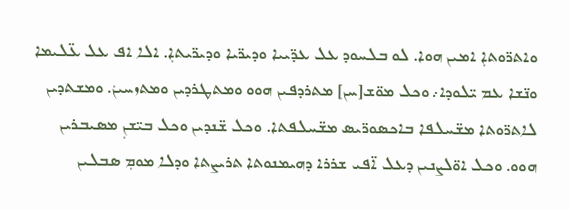ܘܐܬܪ̈ܘܬܐܼ ܐܡܝܢ ܗܘܐ. ܠܘ ܒܠܚܘܕ ܥܠ ܥܕ̈ܝܝܐ ܘܕܝܪ̈ܝܐ ܘܕܝܪ̈ܝܬܐܼ. ܐܠܐ ܐܦ ܥܠ ܥ̈ܠܝܡܐ ܘܢ̈ܫܐ ܥܡ ܝ̈ܠܘܕܐ܇ ܘܟܠ ܡܘ̈ܫ[ܚܢ] ܡܬܪܕܦܝܢ ܗܘܘ ܘܡܬܛܪܕܝܢ ܘܡܬܙܚܝܢܿ. ܘܡܫܬܕܝܢ ܠܐܬܪ̈ܘܬܐ ܡܫ̈ܚܠܦܐ ܒܐܟܣܘܪ̈ܝܣ ܡܫ̈ܚܠܦܬܐ. ܘܟܠ ܫ̈ܢܕܝܢ ܘܟܠ ܒܝ̈ܫܢܼ ܡܣܝܒܪܝܢ ܗܘܘ. ܘܟܠ ܐܘ̈ܠܨܢܝܢ ܕܥܠ ܐ̈ܦܝ ܫܪܪܐ ܕܗܝܡܢܘܬܐ ܬܪܝܨܬܐ ܘܕܠܐ ܡܘܡܼ ܣܒܠܝܢ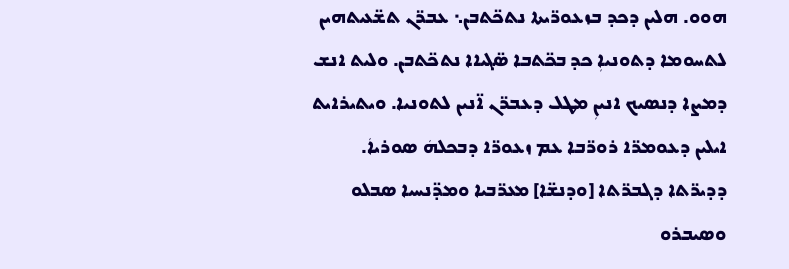ܗܘܘ. ܗܠܝܢ ܕܟܕ ܒܙܥܘܪ̈ܝܬܐ ܢܬܟ̈ܬܒܢ܆ ܥܒܪ̈ܢ ܬܫ̈ܥܝܬܗܝܢ ܠܬܚܘܡܐ ܕܬܘܢܝܐܼ ܟܕ ܒܟ̈ܬܒܐ ܣ̈ܓܝܐܐ ܢܬܟ̈ܬܒܢ. ܘܠܝܬ ܐܢܫ ܕܡܨܐ ܕܢܣܝܟ ܐܢܝܢܼ ܡܛܠ ܕܥܒܪ̈ܢ ܐ̈ܢܝܢ ܠܬܘܢܝܐ. ܘܝܬܝܪܐܝܬ ܐܝܠܝܢ ܕܥܘܡܪ̈ܐ ܪܘܪ̈ܒܐ ܥܡ ܙܥܘܪ̈ܐ ܕܒܟܠܗܿ ܣܘܪܝܐܿ. ܕܕܝܪ̈ܬܐ ܕܓܒܪ̈ܬܐ [ܘܕܢܫ̈ܐ] ܡܥܪ̈ܒܝܐ ܘܡܕ̈ܢܚܝܐ ܣܒܠܘ ܘܣܝܒܪܘ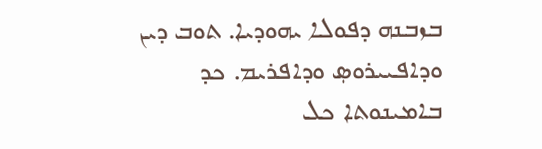ܒܙܒܢܗ ܕܦܘܠܐ ܝܗܘܕܝܐ. ܬܘܒ ܕܝܢ ܘܕܐܦܝܝܪܘܣܼ ܘܕܐܦܪܝܡ. ܟܕ ܒܐܡܝܢܘܬܐ ܟܠ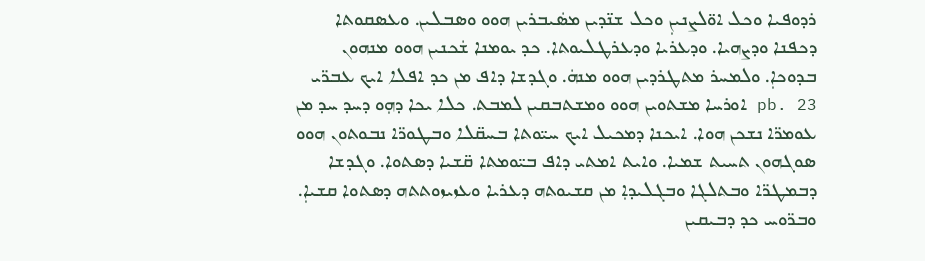ܪܕܘܦܝܐ ܘܟܠ ܐܘ̈ܠܨܢܝܢܼ ܘܟܠ ܫܢ̈ܕܝܢ ܡܣܿܝܒܪܝܢ ܗܘܘ ܘܣܒܠܝܢ. ܘܥܣܩܘܬܐ ܕܟܦܢܐ ܘܕܨܗܝܐ. ܘܕܥܪܝܐ ܘܕܥܪܛܠܝܘܬܐ. ܟܕ ܝܘܡܢܐ ܫܿܟܢܝܢ ܗܘܘ ܡܢܗܘܢ ܒܕܘܟܐܼ. ܘܠܡܚܪ ܡܬܛܪܕܝܢ ܗܘܘ ܡܢܗܿ. ܘܓܕܫܐ ܕܐܦ ܡܢ ܟܕ ܐܦܠܐ ܐܝܟ ܥܒܪ̈ܝ pb. 23 ܐܘܪܚܐ ܡܫܬܘܝܢ ܗܘܘ ܘܡܫܬܒܩܝܢ ܠܡܒܬ. ܟܠܐ ܝܟܐ ܕܗܼܘ ܕܚܕ ܚܕ ܡܢ ܥܘܡܪ̈ܐ ܢܫܟܢ ܗܘܐ. ܐܝܟܢܐ ܕܡܟܝܠ ܐܝܟ ܚܝ̈ܘܬܐ ܒܚܩ̈ܠܐ ܘܒܛܘܪ̈ܐ ܢܒܘܬܘܢ ܗܘܘ ܣܘܓܗܘܢ ܬܚܝܬ ܫܡܝܐ. ܘܐܝܬ ܐܡܬܝ ܕܐܦ ܒܝ̈ܘܡܬܐ ܩ̈ܫܝܐ ܕܣܬܘܐ. ܘܓܕܫܐ ܕܒܡܛܪ̈ܐ ܘܒܬܠܓܐ ܘܒܓܠܝܕܐܼ ܡܢ ܩܫܝܘܬܗ ܕܥܪܝܐ ܘܥܙܝܙܘܬܬܗ ܕܣܬܘܐ ܩܫܝܐܼ. ܘܒܪ̈ܘܚ ܟܕ ܕܒܝܩܝܢ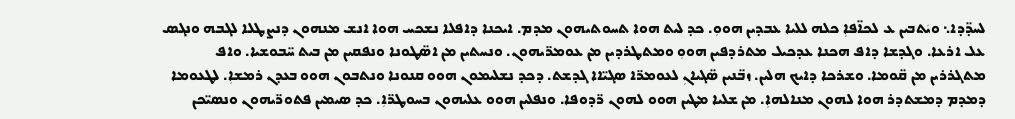ܠܚܕ̈ܕܐ܆ ܘܝܿܬܒܝܢ ܥ ܠܟܐ̈ܦܐܼ ܟܠܗ ܠܠܝܐ ܥܒܕܝܢ ܗܘܘܼ. ܟܕ ܠܝܬ ܗܘܐ ܬܚܘܬܝܗܘܢ ܡܕܡ. ܐܝܟܢܐ ܕܐܦܠܐ ܢܫܟܚ ܗܘܐ ܐܢܫ ܡܢܗܘܢ ܕܢܨܛܠܐ ܠܓܒܗ ܘܢܓܣ ܥܠ ܐܪܥܐ. ܘܓܕܫܐ ܕܐܦ ܗܟܢܐ ܥܕܟܝܠ ܡܬܪܕܦܝܢ ܗܘܘܼ ܘܡܬܛܪܕܝܢ ܡܢ ܥܘܡܪ̈ܝܗܘܢ. ܘܢܚܬܝܢ ܡܢ ܐܣ̈ܛܘܢܐ ܘܢܦܩܝܢ ܡܢ ܒܝܬ ܚ̈ܒܘܫܝܐ. ܘܐܦ ܡܬܓܪܪܝܢ ܡܢ ܩ̈ܘܡܐ. ܘܫܪܟܐ ܕܐܝܟ ܗܠܝܢ. ܙܒ̈ܢܝܢ ܣ̈ܓܝܐܢܼ ܠܥܘܡܪ̈ܐ ܣܓܝ̈ܐܐ ܓܕܫܬ. ܕܟܕ ܢܫܠܝܡܘܢ ܗܘܘ ܩܢܘܢܐ ܘܢܬܒܘܢ ܗܘܘ ܒܥܕܢ ܪܡܫܐܼ. ܠܛܥܘܡܐ ܕܡܕܡ ܕܡܫܬܕܪ ܗܘܐ ܠܗܘܢ ܡܢܐܠܗܐܼ. ܡܢ ܫܠܝܐ ܡܛܝܢ ܗܘܘ ܠܗܘܢ ܪ̈ܕܘܦܐ. ܘܢܦܠܝܢ ܗܘܘ ܥܠܝܗܘܢ ܒܚܘܛܪ̈ܐܼ. ܟܕ ܣܝܡܝܢ ܦܬܘܪ̈ܝܗܘܢ ܘܢܣܝ̈ܟܢ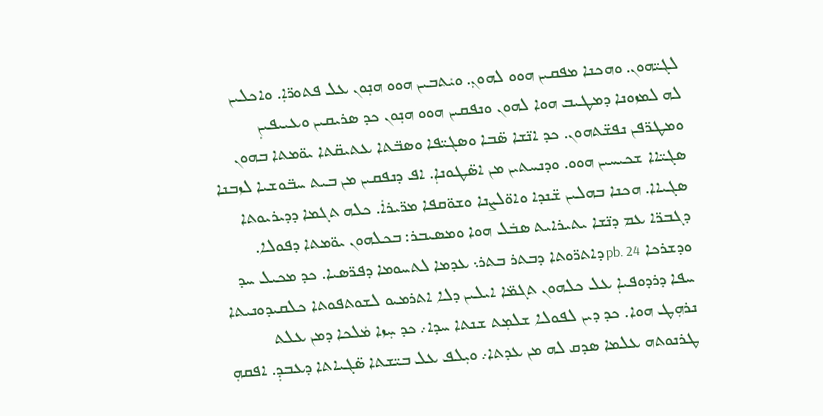ܠܓܝ̈ܗܘܢ. ܘܗܟܢܐ ܡܦܩܝܢ ܗܘܘ ܠܗܘܢܼ. ܘܝܿܬܒܝܢ ܗܘܘ ܗܢܼܘܢ ܥܠ ܦܬܘܪ̈ܐܼ. ܘܐܟܠܝܢ ܠܗ ܠܡܙܘܢܐ ܕܡܛܝܒ ܗܘܐ ܠܗܘܢ ܘܢܦܩܝܢ ܗܘܘ ܗܢܼܘܢ ܟܕ ܣܪܝܩܝܢ ܘܥܝܝܦܝܢܼ ܘܡܛܪ̈ܦܢ ܢܦܫ̈ܬܗܘܢ. ܟܕ ܐܢ̈ܫܐ ܣ̈ܒܐ ܘܣܓܝ̈ܦܐ ܘܣܒ̈ܬܐ ܥܬܝܩ̈ܬܐ ܝܘ̈ܡܬܐ ܒܗܘܢ ܣܓܝ̈ܐܐ ܫܟܝܚܝܢ ܗܘܘ. ܘܕܢܚܬܝܢ ܡܢ ܐܣ̈ܛܘܢܐܼ. ܐܦ ܕܢܦܩܝܢ ܡܢ ܒܝܬ ܚܒ̈ܘܫܝܐ ܠܙܒܢܐ ܣܓܝܐܐ. ܗܟܢܐ ܒܗܠܝܢ ܫ̈ܢܕܐ ܘܐܘ̈ܠܨܢܐ ܘܫܘ̈ܩܦܐ ܡܪ̈ܝܪܐܿ. ܟܠܗ ܬܓܡܐ ܕܕܝܪܝܘܬܐ ܕܓܒܪ̈ܐ ܥܡ ܕܢ̈ܫܐ ܝܬܝܪܐܝܬ ܣܒܿܠ ܗܘܐ ܘܡܣܝܒܪ: ܒܟܠܗܘܢ ܝܘ̈ܡܬܐ ܕܦܘܠܐ. ܘܕܫܪܟܐ pb. 24 ܕܐܬܪ̈ܘܬܐ ܕܒܬܪ ܒܬܪ܆ ܥܕܡܐ ܠܬܚܘܡܐ ܕܦܪ̈ܣܝܐ. ܟܕ ܡܟܝܠ ܚܕ ܚܦܐ ܕܪܕܘܦܝܐܼ ܥܠ ܟܠܗܘܢ ܬܓܡ̈ܐ ܐܝܠܝܢ ܕܠܐ ܐܬܪܡܝܘ ܠܫܘܬܦܘܬܐ ܟܠܩܝܕܘܢܝܬܐ ܢܪܗܼܛ ܗܘܐ. ܟܕ ܕܝܢ ܠܦܘܠܐ ܫܠܡܼܬ ܫܢܬܐ ܚܕܐ܇ ܟܕ ܚܼܙܐ ܡܿܠܟܐ ܕܡܢ ܥܠܬ ܛܪܢܘܬܗ ܥܠܡܐ ܣܕܩ ܠܗ ܡܢ ܥܕܬܐ܇ ܘܝܼܠܦ ܥܠ ܒܝ̈ܫܬܐ ܣ̈ܓܝܐܬܐ ܕܥܒܕܼ. ܐܦܩܗܼ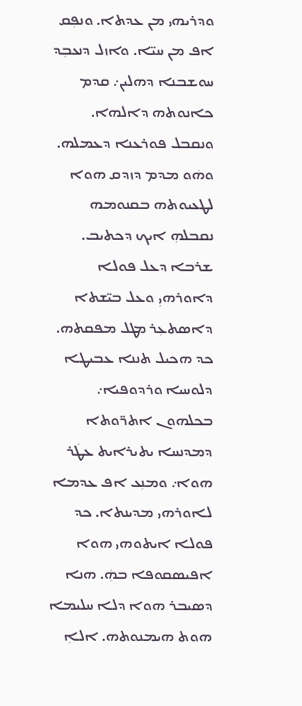ܘܕܪܝܗܝ ܡܢ ܥܕܬܐ. ܘܢܦܼܩ ܐܦ ܡܢ ܚܝ̈ܐ. ܘܐܙܠ ܕܢܥܒܼܕ ܚܘܫܒܢܐ ܕܗܠܝܢ܇ ܩܕܡ ܟܐܢܘܬܗ ܕܐܠܗܐ. ܘܢܩܒܠ ܦܘܪܥܢܐ ܕܥܡܠܗ. ܘܗܿܘ ܡܕܡ ܕܙܕܩ ܗܘܐ ܠܛܥܝܘܬܗ ܒܩܢܘܡܗ ܢܩܒܠܗܼ ܐܝܟ ܕܟܬܝܒ.
ܫܪܒܐ ܕܥܠ ܦܘܠܐ ܕܐܘܪܗܝܼ ܘܥܠ ܒܝ̈ܫܬܐ ܕܐܣܬܥܼܪ ܡܛܠ ܡܦܩܬܗ. ܟܕ ܗܟܝܠ ܬܢܢܐ ܥܒܝܛܐ ܕܠܘܚܝܐ ܘܪܕܘܦܝܐ܇ ܒܟܠܗܘܢ ܐܬܪ̈ܘܬܐ ܕܡܕܢܚܐ ܝܬܝܪܐܝܬ ܥܛܿܪ ܗܘܐ܇ ܘܡܢܼܥ ܐܦ ܥܕܡܐ ܠܐܘܪܗܝ ܡܕܝܢܬܐ. ܟܕ ܦܘܠܐ ܐܝܬܘܗܝ ܗܘܐ ܐܦܝܣܩܘܦܐ ܒܗܼܿ. ܗܢܐ ܕܣܝܒܪ ܗܘܐ ܕܠܐ ܚܠܝܡܐ ܗܘܬ ܗܝܡܢܘܬܗ. ܐܠܐܼ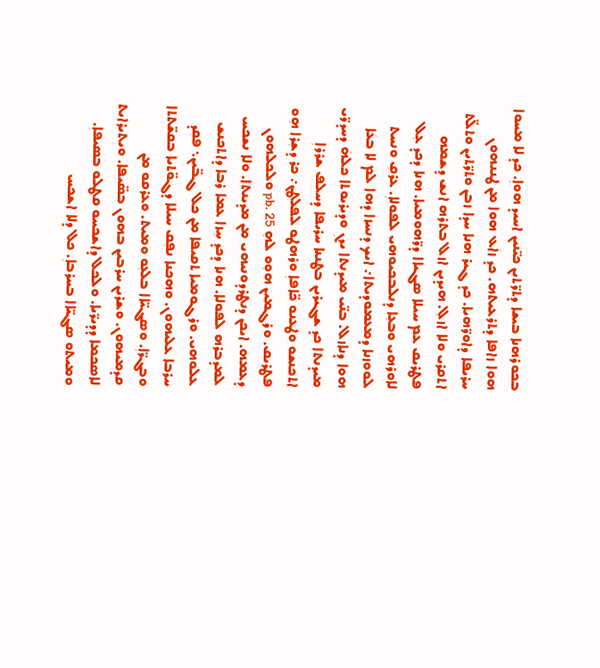ܒܟܘܪܗܢܐ ܒܝܫܐ ܕܬܪ̈ܬܝܢ ܟܝ̈ܢܝܢ ܐܚܝܕ ܗܘܐܼ. ܟܕ ܠܐ ܡܚܘܐ ܗܘܐ ܙܐܦܐ ܕܬܪܥܝܬܗ. ܟܕ ܙܐܿܥ ܗܘܐ ܡܢ ܛܢܢܗܘܢ ܚܪܝܦܐ ܕܐܘܪ̈ܗܝܐ. ܟܕ ܓܝܪ ܗܢܐ ܚܕܐ ܙܒܢ ܘܬܪ̈ܬܝܢ ܘܬܠ̈ܬ ܐܬܩܪܝ ܘܠܐ ܐܙܠܼ. ܗܝܕܝܢ ܐܙܠ ܒܬܪܗ ܐܢܫ ܕܫܡܗ ܦܛܪܝܩ ܥܡ ܚܝܠܐ ܣܓܝܐܐ ܕܪ̈ܗܘܡܝܐ. ܗܢܐ ܕܟܕ ܥܼܠ ܠܐܘܪܗܝ ܘܒܥܼܐ ܕܢܠܒܟܝܘܗܝ ܠܦܘܠܐܼ. ܥܪܩܼ ܘܢܚܬ ܠܘܘܙܢܐ ܕܡܥܡܘܕܝܬܐ܇ ܐܝܟ ܕܢܚܙܐ ܕܗܐ ܠܡ ܠܐ ܒܥܿܐ ܗܘܐ ܕܢܐܙܠ. ܒܢ̈ܝ ܡܝܕܢܬܐ ܝܕܢܼ ܘܕܝܪܝܘܬܐ ܟܠܗܿ ܕܚܕܪ̈ܝ ܡܝܕܢܬܐ ܟܕ ܫܓܝܪܝܢ ܒܛܢܢܐ ܚܪܝܦܐ ܕܚܠܦ ܫܪܪܐܼ ܐܬܟܢܫܘ ܘܛܥܢܘ ܟ̈ܐܦܐܼ ܘܪܗܛܘ ܠܦܠܛܢ܇ ܟܪ ܕܫܼܪܐ ܗܼܘ ܦܛܪܝܩ. ܘܪܓܡܝܢ ܗܘܼܘ ܠܗܼ pb. 25 ܘܠܟܠܗܘܢ ܕܥܡܗ. ܐܝܟܢ ܕܢܛܪܕܘܢܝܗܝ ܡܢ ܡܕܝܢܬܐ. ܘܠܐ ܢܫܟܚ ܠܡܕܒܪܗ ܠܦܘܠܐ. ܗܢܐ ܕܟܕ ܚܼܙܐ ܥܡܐ ܪܒܐ ܕܐܬܟܢܫ ܥܠܘܗܝ. ܘܪܓܘܡܝܐ ܬܩܝܦܐ ܡܢ ܟܠ ܓܒ̈ܝܢ܆ ܦܩܼܕ ܚܪܒܐ ܥܠܝܗܘܢ. ܘܗܟܢܐ ܢܦܼܩ ܚܝܠܐ ܕܓܘ̈ܬܝܐ ܒܩܫ̈ܬܬܐ ܘܒܓܪ̈ܐܼ. ܘܣܓܝ̈ܐܐ ܒܠܥܼܘ ܘܡܝܬ. ܘܥܪܩܘ ܡܢ ܩܕܡܝܗܘܢ. ܘܫܪܝܢ ܚܪܒܝܢ ܒܗܘܢ ܒܣ̈ܝܦܐ. ܘܝܬܝܪܐܝܬ ܠܐܣܟܡܐ ܕܕܝܪ̈ܝܐ. ܘܠܟܠ ܕܐܫܟܚܘ ܩܛܠܘ ܒܣܝܦܐܼ. ܘܡܝܬܘ ܣܓܝ̈ܐܐ ܒܚܪܒܐܼ. ܟܠ ܕܠܐ ܐܫܟܚ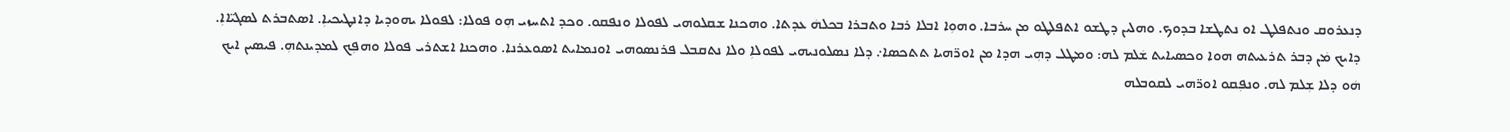ܕܢܥܪܘܩ ܘܢܬܦܠܛ ܐܘ ܢܬܛܫܐ ܒܕܘܟ. ܘܗܠܝܢ ܕܛܫܘ ܐܬܦܠܛܘ ܡܢ ܚܪܒܐ. ܘܗܘܼܐ ܐܒܠܐ ܪܒܐ ܘܬܒܪܐ ܒܟܠܗܿ ܥܕܬܐ. ܘܗܟܢܐ ܫܩܠܘܗܝ ܠܦܘܠܐ ܘܢܦܩܘ. ܘܟܕ ܐܬܚܙܝ ܗܼܘ ܦܘܠܐ: ܠܦܘܠܐ ܝܗܘܕܝܐ ܕܐܢܛܝܟܝܐܼ. ܐܣܬܒܪܬ ܠܣܓܝ̈ܐܐܼ. ܕܐܝܟ ܡܿܢ ܕܒܪ ܬܪܥܝܬܗ ܗܘܐ ܘܟܣܝܐܝܬ ܫܿܠܡ ܠܗ: ܘܡܛܠ ܕܗܼܝ ܗܕܐ ܡܢ ܐܘܪ̈ܗܝܐ ܬܬܟܣܐ܇ ܕܠܐ ܢܣܠܘܢܝܗܝ ܠܦܘܠܐܼ ܘܠܐ ܢܬܩܒܠ ܦܪܢܣܘܗܝ ܐܘܢܡܐܝܬ ܐܣܘܥܪܢܐ. ܘܗܟܢܐ ܐܫܬܪܝ ܦܘܠܐ ܘܗܦܼܟ ܠܡܕܝܢܬܗܼ. ܦܝܣܝܢ ܐܝܟ ܗܿܘ ܕܠܐ ܫܼܠܡ ܠܗ. ܘܢܦܼܩܘ ܐܘܪ̈ܗܝ ܠܩܘܒܠܗ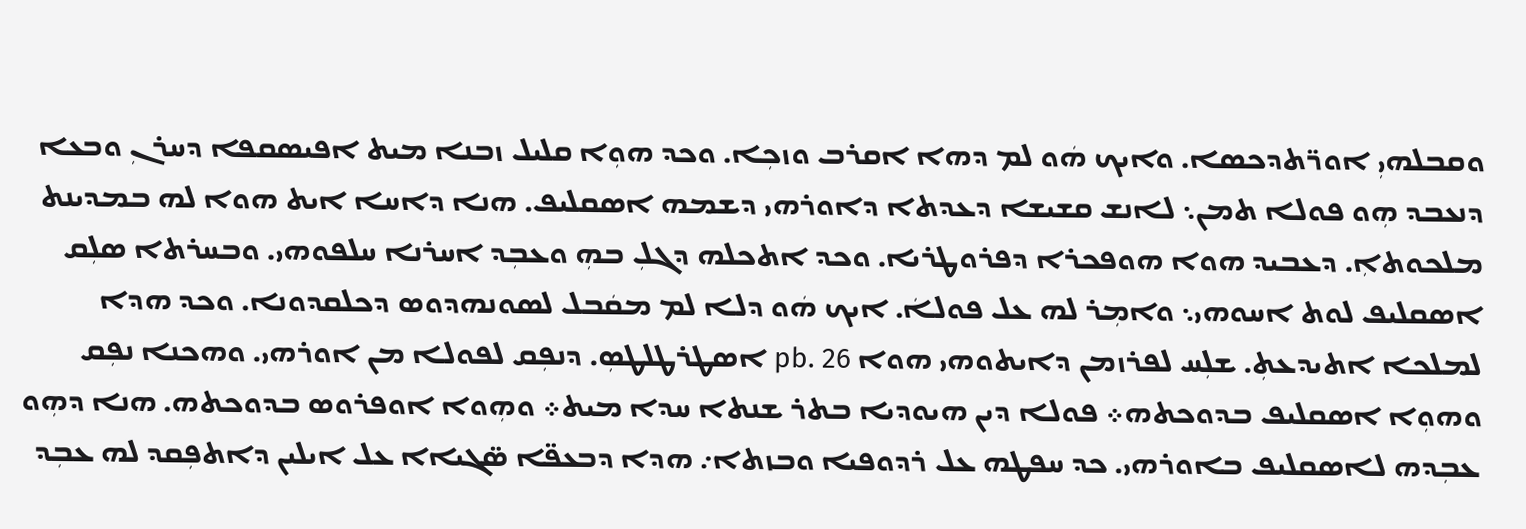ܘܩܒܠܗܝܼ ܐܘܪ̈ܬܕܟܣܐ. ܘܐܝܟ ܗܿܘ ܠܡ ܕܗܐ ܐܩܪܒ ܘܙܟܼܐ. ܘܟܕ ܗܘܼܐ ܩܠܝܠ ܙܒܢܐ ܡܝܬ ܐܦܝܣܩܦܐ ܕܚܪܢܼ ܘܒܥܐ ܕܢܥܒܕ ܗܼܘ ܦܘܠܐ ܬܡܢ܆ ܠܐܢܫ ܩܫܝܫܐ ܕܥܕܬܐ ܕܐܘܪܗܝ ܕܫܡܗ ܐܣܩܠܝܦ. ܗܢܐ ܕܐܚܐ ܐܝܬ ܗܘܐ ܠܗ ܒܡܕܝܢܬ ܡܠܟܘܬܐܼ. ܕܥܒܝܕ ܗܘܐ ܗܘܦܟܪܐ ܕܦܪܘܛܪܝܐ. ܘܟܕ ܐܬܟܠܗ ܕܓܠܼ ܒܗܼ ܘܥܒܼܕ ܐܚܪܢܐ ܚܠܦܘܗܝ. ܘܒܚܪܬܐ ܣܠܼܩ ܐܣܩܠܝܦ ܠܘܬ ܐܚܘܗܝ܆ ܘܐܡܼܪ ܠܗ ܥܠ ܦܘܠܐܿ. ܐܝܟ ܗܿܘ ܕܠܐ ܠܡ ܡܩܿܒܠ ܠܣܘܢܗܕܘܣ ܕܟܠܩܕܘܢܐ. ܘܟܕ ܗܕܐ ܠܡܠܟܐ ܐܬܝܕܥܬܼ. ܫܠܼܚ ܠܦܪܙܡܢ ܕܐܝܬܘܗܝ ܗܘܐ pb. 26 ܐܣܛܪܛܠܛܣܼ. ܕܢܦܼܩ ܠܦܘܠܐ ܡܢ ܐܘܪܗܝ. ܘܗܟܢܐ ܢܦܼܩ ܘܗܘܼܐ ܐܣܩܠܝܦ ܒܕܘܟܬܗ܀ ܦܘܠܐ ܕܝܢ ܗܝܘܕܝܐ ܒܬܪ ܫܢܬܐ ܚܕܐ ܡܝܬ܀ ܘܗܼܘܐ ܐܘܦܪܘܣ ܒܕܘܟܬܗ. ܗܢܐ ܕܗܼܘ ܥܒܼܕܗ ܠܐܣܩܠܝܦ ܒܐܘܪܗܝ. ܟܕ ܚܦܛܗ ܥܠ ܪܕܘܦܝܐ ܘܒܙܬܐ܇ ܗܕܐ ܕܒܥܦ̈ܐ ܣ̈ܓܝܐܐ ܥܠ ܐܝܠܝܢ ܕܐܬܦܼܩܕ ܠܗ ܥܒܼܕ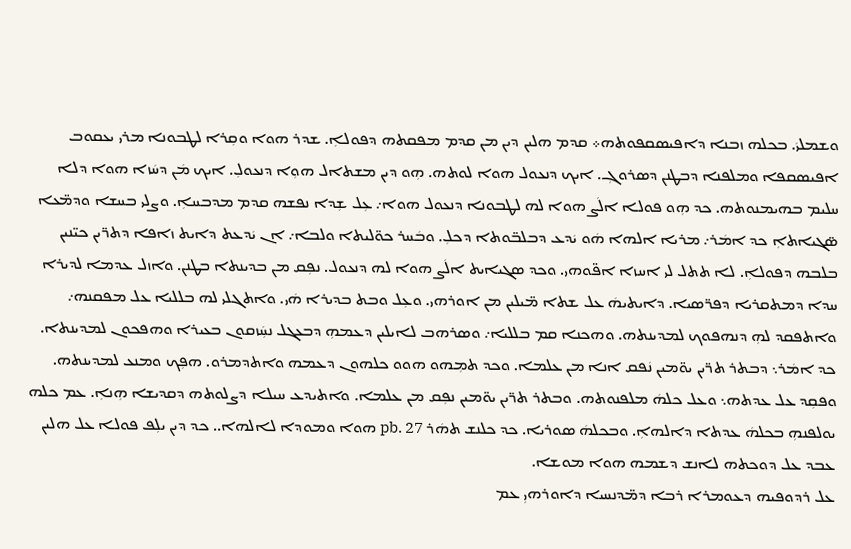ܘܫܡܠܝܿ. ܒܟܠܗ ܙܒܢܐ ܕܐܦܝܣܩܦܘܬܗ܀ ܩܕܡ ܗܠܝܢ ܕܝܢ ܡܢ ܩܕܡ ܡܦܩܬܗ ܕܦܘܠܐܼ. ܫܕܪ ܗܘܐ ܘܩܼܪܐ ܠܛܒܘܢܐ ܡܪܝ ܝܥܩܘܒ ܐܦܝܣܩܦܐ ܘܡܠܦܢܐ ܕܒܛܢܢ ܕܣܪܘܓܼ. ܐܝܟ ܕܢܥܘܠ ܗܘܐ ܠܘܬܗ. ܗܼܘ ܕܝܢ ܡܫܬܐܠ ܗܘܼܐ ܕܢܥܘܠܼ. ܐܝܟ ܡܿܢ ܕܚܿܙܐ ܗܘܐ ܕܠܐ ܚܠܝܡ ܒܗܝܡܢܘܬܗ. ܟܕ ܗܼܘ ܦܘܠܐ ܐܠܿܨ ܗܘܐ ܠܗ ܠܛܒܘܢܐ ܕܢܥܘܠ ܗܘܐ܇ ܥܼܠ ܫܼܕܐ ܢܦܫܗ ܩܕܡ ܡܕܒܚܐܼ. ܘܨܠܝ ܒܚܫܐ ܘܕܡ̈ܥܐ ܣ̈ܓܝܐܬܐܼ ܟܕ ܐܡܿܪ܇ ܡܪܝܐ ܐܠܗܐ ܗܿܘ ܝܿܕܥ ܕܒܠܒ̈ܘܬܐ ܕܟܠܼ. ܘܒܿܚܪ ܟܘ̈ܠܝܬܐ ܘܠܒܐ܇ ܐܢ ܝܿܕܥܬ ܕܐܝܬ ܙܐܦܐ ܕܬܪ̈ܝܢ ܟܝ̈ܢܝܢ ܒܠܒܗ ܕܦܘܠܐܼ. ܠܐ ܬܬܠ ܠܝ ܐܚܙܐ ܐܦ̈ܘܗܝ. ܘܟܕ ܣܓܝܐܝܬ ܐܠܿܨ ܗܘܐ ܠܗ ܕܢܥܘܠ. ܢܦܼܩ ܡܢ ܒܕܝܢܬܐ ܒܛܢܢ. ܘܐܙܠ ܥܕܡܐ ܠܕܝܪܐ ܚܕܐ ܕܡܬܩܪܝܐ ܕܦܪ̈ܣܝܐ. ܕܐܝܬܝܗܿ ܥܠ ܫܬܐ ܡ̈ܝܠܝܢ ܡܢ ܐܘܪܗܝ. ܘܥܼܠ ܘܒܬ ܒܕܝܪܐ ܗܿܝ. ܘܐܬܓܠܝ ܠܗ ܒܠܠܝܐ ܥܠ ܡܦܩܢܗ܇ ܘܐܬܦܩܕ ܠܗܼ ܕܢܗܦܘܟ ܠܡܕܝܢܬܗ. ܘܗܟܢܐ ܩܡ ܒܠܠܝܐ܇ ܘܣܪܗܒ ܠܐܝܠܝܢ ܕܥܡܗܼ ܕܒܥܓܠ ܢܚܼܿܙܩܘܢ ܒܥܝܪܐ ܘܗܦܟܘܢ ܠܡܕܝܢܬܐ. ܟܕ ܐܡܿܪ܆ ܕܒܬܪ ܬܪ̈ܝܢ ܝܘ̈ܡܝܢ ܢܿܦܩ ܐܢܐ ܡܢ ܥܠܡܐ. ܘܟܕ ܬܡܼܗܘ ܗܘܘ ܟܠܗܘܢ ܕܥܡܗ ܘܐܬܕܡܪܘ. ܗܦܼܟ ܘܡܢܥ ܠܡܕܝܢܬܗ. ܘܦܩܼܕ ܥܠ ܥܕܬܗ܆ ܘܥܠ ܟܠܗܿ ܡܠܦܢܘܬܗ. ܘܒܬܪ ܬܪ̈ܝܢ ܝܘ̈ܡܝܢ ܢܦܼܩ ܡܢ ܥܠܡܐ. ܘܐܬܝܕܥ ܚܝܠܐ ܕܨܠܘܬܗ ܕܩܕܝܫܐ ܗܼܢܐܼ. ܥܡ ܟܠܗ ܝܘܠܦܢܗܼ ܒܟܠܗܿ ܥܕܬܐ ܕܐܠܗܐܼ. ܘܒܟܠܗܿ ܣܘܪܝܐ. ܟܕ ܟܠܢܫ ܬܗܿܪ pb. 27 ܗܘܐ ܘܡܘܕܐ ܠܐܠܗܐ.. ܟܕ ܕܝܢ ܝܠܼܦ ܦܘܠܐ ܥܠ ܗܠܝܢ ܥܒܕ ܥܠ ܕܘܟܬܗ ܠܐܢܫ ܕܫܡܗ ܗܘܐ ܡܘܫܐ.
ܥܠ ܪܕܘܦܝܗ ܕܥܘܡܪܐ ܪܒܐ ܕܡ̈ܕܢܚܝܐ ܕܐܘܪܗܝܼ ܥܡ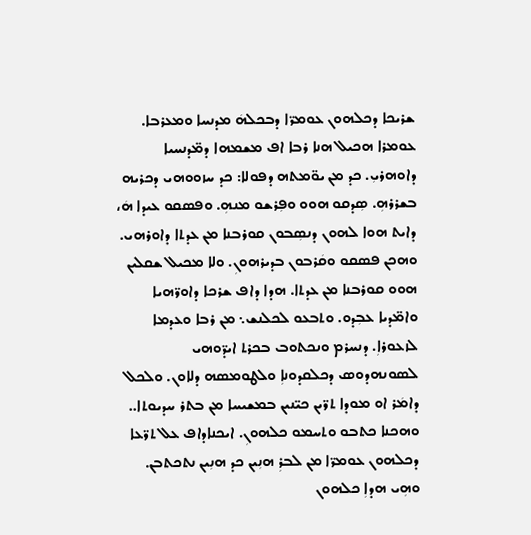ܫܪܝܟܐ ܕܟܠܗܘܢ ܥܘܡܪ̈ܐ ܕܒܟܠܗܿ ܡܕܢܚܐ ܘܡܥܪܒܐ. ܥܘܡܪܐ ܗܟܝܠ ܗܢܐ ܪܒܐ ܐܦ ܡܫܡܗܐ ܕܡ̈ܕܢܚܝܐ ܕܐܘܗܪܝܼ. ܟܕ ܡܢ ܝܘ̈ܡܬܗ ܕܦܘܠܐ: ܟܕ ܚܙܘܘܗܝ ܕܟܪܝܗ ܒܫܪܪܗܼ. ܣܼܕܩܘ ܗܘܘ ܘܦܼܪܫܘ ܡܢܗܼ. ܘܦܣܩܘ ܥܝܕܐ ܗܿ، ܕܐܝܬ ܗܘܐ ܠܗܘܢ ܕܢܣܼܒܘܢ ܩܘܪܒܢܐ ܡܢ ܥܕܬܐ ܕܐܘܪܗܝ. ܘܗܟܢ ܦܣܩܘ ܘܩܿܪܒܘܢ ܒܕܝܪܗܘܢܼ. ܘܠܐ ܡܟܝܠ ܫܩܠܝܢ ܗܘܘ ܩܘܪܒܢܐ ܡܢ ܥܕܬܐ. ܗܕܐ ܕܐܦ ܫܪܟܐ ܕܐܘܪ̈ܗܝܐ ܘܐܡ̈ܕܝܐ ܥܒܼܕܘ. ܘܬܒܥܘ ܠܟܠܢܫ܆ ܡܢ ܪܒܐ ܘܥܕܡܐ ܠܙܥܘܪܐܼ. ܕܢܚܪܡ ܘܢܟܬܘܒ ܒܟܪܬ ܐܝܕ̈ܘܗܝ ܠܣܘܢܗܕܘܣ ܕܟܠܩܕܘܢܐܼ ܘܠܛܘܡܣܗ ܕܠܐܘܢ. ܘܠܟܠ ܕܐܡܿܪ ܐܘ ܡܘܕܐ ܬܪ̈ܝܢ ܟܝ̈ܢܝܢ ܒܡܫܝܚܐ ܡܢ ܒܬܪ ܚܕܝܘܬܐ.. ܘܗܟܢܐ ܟܬܒܘ ܘܬܚܡܘ ܟܠܗܘܢܼ. ܐܝܟܢܐܕܐܦ ܥܠ ܬܪ̈ܥܐ ܕܟܠܗܘܢ ܥܘܡܪ̈ܐ ܡܢ ܠܒܪܼ ܗܢܼܝܢ ܟܕ ܗܢܼܝܢ ܢܬܟܬܒܢ. ܘܗܼܝ ܗܕܐܼ ܟܠܗܘܢ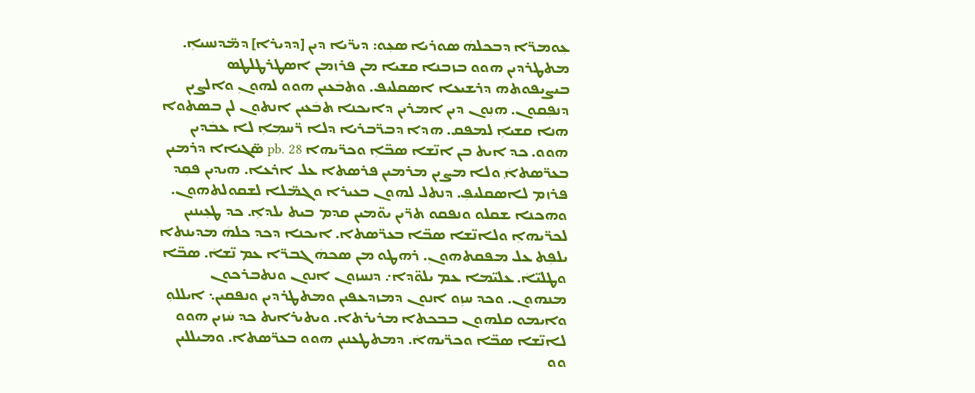ܥܼܘܡܪ̈ܐ ܕܒܟܠܗܿ ܣܘܪܝܐ ܣܥܼܘ: ܕܝܪ̈ܝܐ ܕܝܢ [ܕܕܝܪܐ] ܕܡ̈ܕܢܚܝܐܼ. ܡܬܛܪܕܝܢ ܗܘܘ ܒܙܒܢܐ ܩܫܝܐ ܡܢ ܦܪܙܡܢ ܐܣܛܪܛܠܛܣ ܒܝܨܝܦܘܬܗ ܕܪܫܝܥܐ ܐܣܩܠܝܦ. ܘܬܒܿܥܝܢ ܗܘܘ ܠܗܘܢܼ ܘܐܠܨܝܢ ܕܢܦܼܩܘܢ. ܗܢܼܘܢ ܕܝܢ ܐܡܪܝܢ ܕܐܝܟܢܐ ܬܒܿܥܝܢ ܐܢܬܘܢ ܠܢ ܒܣܬܘܐ ܗܢܐ ܩܫܝܐܼ ܠܡܦܩ. ܗܕܐ ܕܒܪ̈ܒܪܝܐ ܕܠܐ ܪ̈ܚܡܼܐܼ ܠܐ ܥܒܿܕܝܢ ܗܘܘ. ܟܕ ܐܝܬ ܒܢ ܐܢ̈ܫܐ ܣܒ̈ܐܼ ܘܟܪ̈ܝܗܐ pb. 28 ܣ̈ܓܝܐܐ ܕܪܡܝܢ ܒܥܪ̈ܣܬܐ݂ܿ ܘܠܐ ܡܨܝܢ ܡܪܡܝܢ ܦܪܣܬܐ ܥܠ ܐܪܥܐ. ܗܝܕܝܢ ܦܩܼܕ ܦܪܙܡ ܠܐܣܩܠܝܦܼ. ܕܢܬܠ ܠܗܘܢ ܒܥܝܪܐ ܘܓܡ̈ܠܐ ܠܫܩܘܠܬܗܘܢ. ܘܗܟܢܐ ܫܩܠܘ ܘܢܦܩܘ ܬܪ̈ܝܢ ܝܘ̈ܡܝܢ ܩܕܡ ܒܝܬ ܝܠܕܐܼ. ܟܕ ܛܥܼܝܢܝܢ ܠܟܪ̈ܝܗܐܼ ܘܠܐܢ̈ܫܐ ܣܒ̈ܐ ܒܥܪ̈ܣܬܐ. ܐܝܟܢܐ ܕܟܕ ܟܠܗܿ ܡܕܝܢܬܐ ܝܠܦܼܬ ܥܠ ܡܦܩܬܗܘܢܼ. ܪܗܛܘ ܡܢ ܣܟܗܿ ܓܒܪ̈ܐ ܥܡ ܢ̈ܫܐܿ. ܣܒ̈ܐ ܘܛܠܝ̈ܐܿ. ܥܠܝ̈ܡܐ ܥܡ ܝܠܘ̈ܕܐ܇ ܕܢܚܙܘܢ ܐܢܘܢ ܘܢܬܒܪܟܘܢ ܡܢܗܘܢ. ܘܟܕ ܚܙܼܘ ܐܢܘܢ ܕܡܙܕܥܦܝܢ ܘܡܬܛܪܕܝܢ ܘܢܦܩܝܢ܆ ܐܝܠܠܘܼ ܘܐܝܡܘ ܩܠܗܘܢ ܒܒܟܬܐ ܡܪܝܪܬܐ. ܘܝܬܝܪܐܝܬ ܟܕ ܚܿܙܝܢ ܗܘܘ ܠܐܢ̈ܫܐ ܣܒ̈ܐ ܘܟܪ̈ܝܗܐܿ. ܕܡܬܛܥܢܝܢ ܗܘܘ ܒܥܪ̈ܣܬܐ. ܘܡܝܠܠܝܢ ܘܘ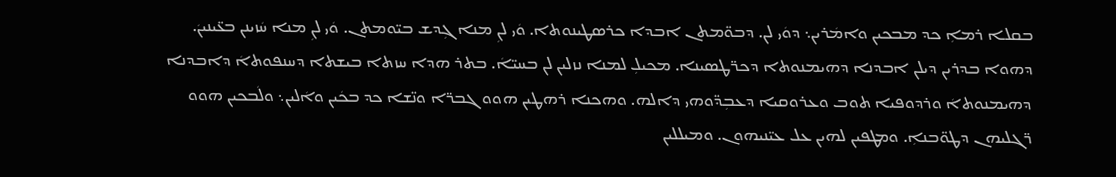ܒܩܠܐ ܪܡܐܼ ܟܕ ܡܒܟܝܢ ܘܐܡܿܪܝܢ܆ ܕܘܿܝ ܠܢ. ܕܒܘ̈ܡܬܢ ܐܒܕܐ ܟܪܣܛܝܢܘܬܐ. ܘܿܝ ܠܢܼ ܡܢܐ ܓܼܕܫ ܒܝ̈ܘܡܬܢ. ܘܿܝ ܠܢܼ ܡܢܐ ܚܿܙܝܢܢ ܒܥ̈ܝܢܝܢܿ. ܕܗܘܐ ܒܕܪܝܢ ܕܝܠܢ ܐܒܕܢܐ ܕܗܝܡܢܘܬܐ ܕܟܪ̈ܛܣܝܢܐ. ܡܟܝܠܼ ܠܡܢܐ ܢܙܠܝܢ ܠܢ ܒܚܝ̈ܐܿ. ܒܬܪ ܗܕܐ ܚܙܬܐ ܒܝܫܬܐ ܕܚܢܦܘܬܐܿ ܕܐܒܕܢܐ ܕܗܝܡܢܘܬܐܿ ܘܪܕܘܦܝܐ ܬܘܒ ܘܥܪܘܩܝܐ ܕܥܒܼܕ̈ܘܗܝ ܕܐܠܗ. ܘܗܟܢܐ ܪܗܛܝܢ ܗܘܘ ܓܒܪ̈ܐ ܘܢ̈ܫܐ ܟܕ ܒܟܿܝܢ ܘܐܿܠܝܢ܆ ܘܠܿܒܟܝܢ ܗܘܘ ܪ̈ܓܠܝܗܢ ܕܛܘ̈ܒܢܐܼ. ܘܡܛܦܝܢ ܠܗܝܢ ܥܠ ܥܝ̈ܢܝܗܘܢ. ܘܡܝܠܠܝܢ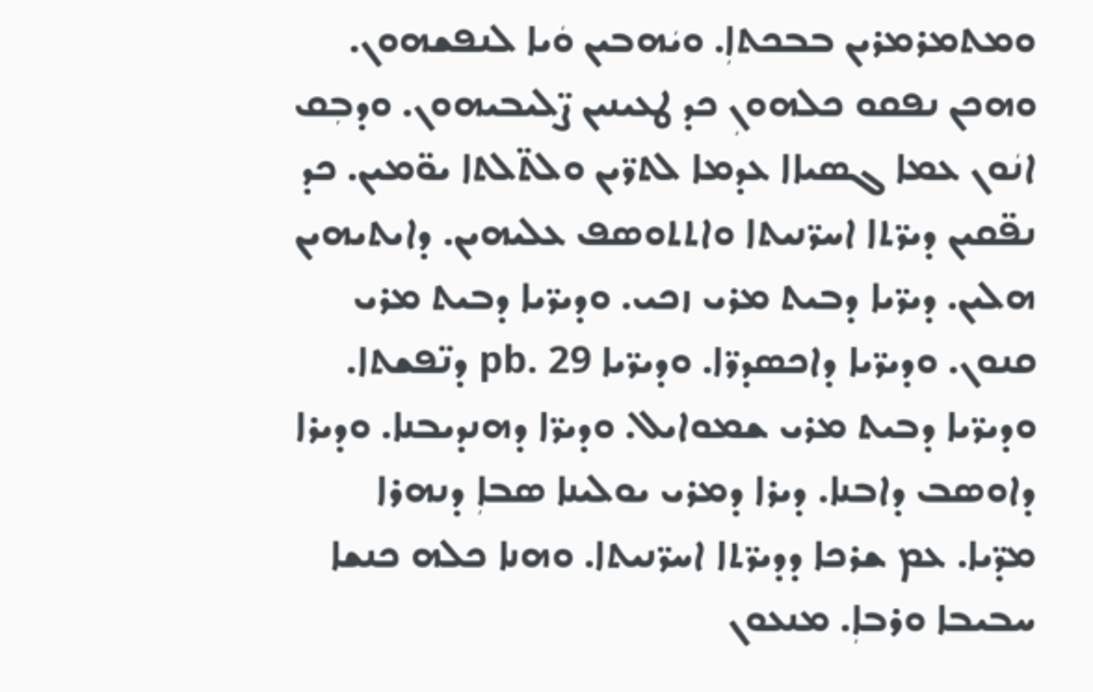ܘܡܬܡܪܡܪܝܢ ܒܒܟܬܐܼ. ܘܝܿܗܒܝܢ ܘܿܝܐ ܠܢܦܫܗܘܢ. ܘܗܟܢ ܢܦܩܘ ܟܠܗܘܢܼ ܟܕ ܛܥܝܢܝܢ ܨ̈ܠܝܒܝܗܘܢ. ܘܕܒܼܩ ܐܢܿܘܢ ܥܡܐ ܓܣܝܐܐ ܥܕܡܐ ܠܬܪ̈ܝܢ ܘܠܬ̈ܠܬܐ ܝܘ̈ܡܝܢ. ܟܕ ܢܦ̈ܩܝܢ ܕܝܪ̈ܬܐ ܐܚܪ̈ܢܝܬܐ ܘܐܬܬܘܣܦ ܥܠܝܗܝܢ. ܕܐܝܬܝܗܝܢ ܗܠܝܢ. ܕܝܪ̈ܝܐ ܕܒܝܬ ܡܪܝ ܙܟܝ. ܘܕܝܪ̈ܝܐ ܕܒܝܬ ܡܪܝ ܩܢܘܢ. ܘܕܝܪ̈ܝܐ ܕܐܟܣܕܪ̈ܐ. ܘܕܝܪ̈ܝܐ pb. 29 ܕܢ̈ܦܫܬܐ. ܘܕܝܪ̈ܝܐ ܕܒܝܬ ܡܪܝ ܫܡܘܐܝܠ. ܘܕܝܪ̈ܐ ܕܗܢܕܝܒܢܐ. ܘܕܝܪܐ ܕܐܘܣܒ ܕܐܒܢܐ. ܕܝܪܐ ܕܡܪܝ ܝܘܠܝܢܐ ܣܒܐܼ ܕܢܗܪܐ ܡܕ̈ܝܐ. ܥܡ ܫܪܟܐ ܕܕܝܪ̈ܬܐ ܐܚܪ̈ܢܝܬܐ. ܘܗܢܐ ܟܠܗ ܟܢܫܐ ܚܒܝܒܐ ܘܪܒܐܼ. ܡܢܥܘܢ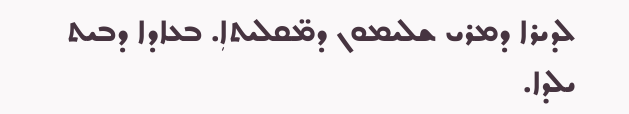ܠܕܝܪܐ ܕܡܪܝ ܫܠܝܡܘܢ ܕܡ̈ܩܠܝܬܐܼ. ܒܥܐܕܐ ܕܒܝܬ ܝܠܕܐ.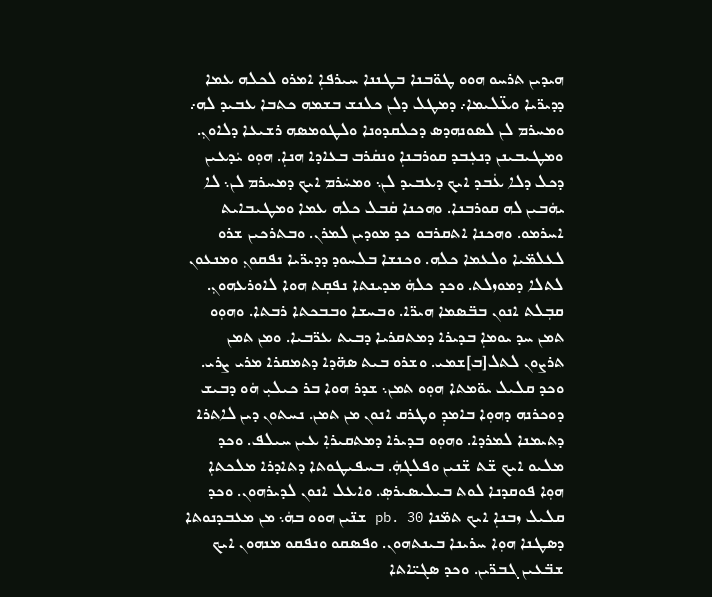ܗܝܕܝܢ ܬܪܚܘ ܗܘܘ ܛܘ̈ܒܢܐ ܒܛܢܢܐ ܚܝܪܦܐܼ ܐܡܪܘ ܠܟܠܗ ܥܡܐ ܕܕܝܪ̈ܝܐ ܘܥ̈ܠܝܡܐ܇ ܕܡܛܠ ܕܠܢ ܟܠܢܫ ܒܫܡܗ ܟܬܒܐ ܥܒܝܕ ܠܗ܇ ܘܡܚܪܡ ܠܢ ܠܣܘܢܗܕܣ ܕܟܠܩܕܘܢܐ ܘܠܛܘܡܣܗ ܪܫܝܥܐ ܕܠܐܘܢܼ. ܘܡܛܝܒܝܢܢ ܕܢܥܼܒܕ ܩܘܪܒܢܐܼ ܘܢܩܿܪܒ ܒܥܐܕܐ ܗܢܐܼ. ܗܘܼܘ ܝܿܕܥܝܢ ܕܟܠ ܕܠܐ ܥܿܒܕ ܐܝܟ ܕܥܒܝܕ ܠܢ܆ ܘܡܚܿܪܡ ܐܝܟ ܕܡܚܪܡ ܠܢ܆ ܠܐ ܝܗܿܒܝܢ ܠܗ ܩܘܪܒܢܐ. ܘܗܟܢܐ ܩܿܒܠ ܟܠܗ ܥܡܐ ܘܡܛܝܒܐܝܬ ܐܚܪܡܘ. ܘܗܟܢܐ ܐܬܩܪܒܘ ܟܕ ܡܘܕܝܢ ܠܡܪܢ. ܘܒܬܪܟܝܢ ܫܪܘ ܠܥܠܡ̈ܝܐ ܘܠܥܡܐ ܟܠܗ. ܘܟܢܫܐ ܒܠܚܘܕ ܕܕܝܪ̈ܝܐ ܢܦܩܘܢܼ ܘܡܢܥܘܢ ܠܬܠܐ ܕܡܘܙܠܬ. ܘܟܕ ܟܠܗܿ ܡܕܝܢܬܐ ܢܦܩܼܬ ܗܘܐ ܠܐܘܪܥܗܘܢܼ. ܩܒܼܠܬ ܐܢܘܢ ܒܒ̈ܣܡܐ ܗܝܪ̈ܐ. ܘܒܚܫܐ ܘܒܒܟܬܐ ܪܒܬܐ. ܘܗܘܼܘ ܬܡܢ ܚܕ ܝܘܡܐܼ ܒܕܝܪܐ ܕܡܬܩܪܝܐ ܕܒܝܬ ܥܪ̈ܒܝܐ. ܘܡܢ ܬܡܢ ܬܪܨܘܢ ܠܬܠ[ܒ]ܫܡܝ. ܘܫܪܘ ܒܝܬ ܣܗ̈ܕܐ ܕܬܡܩܪܐ ܡܪܝ ܨܪܝ. ܘܟܕ ܩܠܝܠ ܝܘ̈ܡܬܐ ܗܘܼܘ ܬܡܢ܆ ܫܕܪ ܗܘܐ ܒܪ ܟܝܠܝܼ ܗܿܘ ܕܒܝܫ ܕܘܟܪܢܗ ܕܗܘܼܐ ܒܐܡܕܼ ܘܛܪܩ ܐܢܘܢ ܡܢ ܬܡܢ. ܢܚܬܘܢ ܕܝܢ ܠܐܬܪܐ ܕܬܝܡܢܐ ܠܡܪܕܐ. ܘܗܘܼܘ ܒܕܝܪܐ ܕܡܬܩܝܪܐܼ ܥܝܢ ܚܝܠܦ. ܘܟܕ ܡܠܝܘ ܐܝܟ ܫ̈ܬ ܫ̈ܢܝܢ ܘܦܠܓܗܼܿ. ܒܚܦܝܛܘܬܐ ܕܬܐܕܪܐ ܡܠܟܬܐܼ ܗܘܼܐ ܦܘܩܕܢܐ ܠܘܬ ܒܝܠܝܣܝܪܣܼ. ܘܐܥܠ ܐܢܘܢ ܠܕܝܪܗܘܢ. ܘܟܕ ܩܠܝܠ ܙܒܢܐܼ ܐܝܟ ܬܡ̈ܢܐ pb. 30 ܫܢ̈ܝܢ ܗܘܘ ܒܗܿ܆ ܡܢ ܡܥܒܕܢܘܬܐ ܕܣܛܢܐ ܗܘܼܐ ܚܪܝܢܐ ܒܝܢܬܗܘܢ. ܘܦܣܩܘ ܘܢܦܩܘ ܡܢܗܘܢ ܐܝܟ ܫܒ̈ܥܝܢ ܓܒܪ̈ܝܢ. ܘܟܕ ܣܓܝ̈ܐܬܐ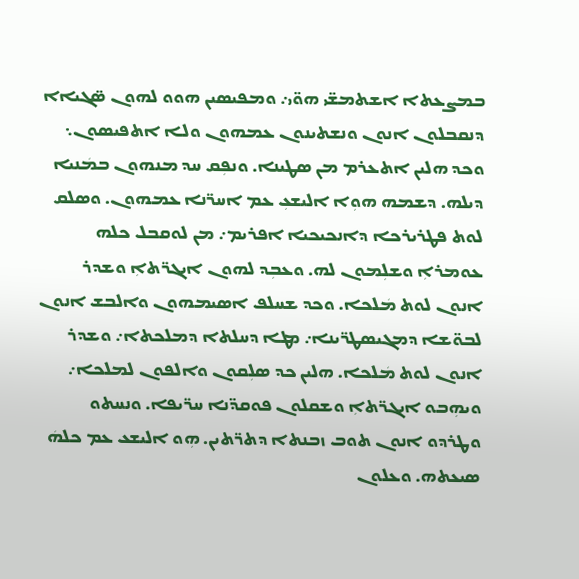ܒܡܨܥܬܐ ܐܫܬܡܫ̈ܝ ܗܘ̈ܝ܇ ܘܡܦܝܣܝܢ ܗܘܘ ܠܗܘܢ ܣ̈ܓܝܐܐ ܕܢܩܒܠܘܢ ܐܢܘܢ ܘܢܫܬܝܢܘܢ ܥܡܗܘܢ ܘܠܐ ܐܬܦܝܣܘܢ܆ ܘܟܕ ܗܠܝܢ ܐܬܥܪܡ ܡܢ ܣܛܝܢܐ. ܘܢܦܼܩ ܚܕ ܡܢܗܘܢ ܒܡܿܢܝܐ ܕܝܠܗ. ܕܫܡܗ ܗܘܼܐ ܐܠܝܫܥܼ ܥܡ ܐܚܪ̈ܢܐ ܥܡܗܘܢ. ܘܣܠܩ ܠܘܬ ܦܛܪܝܪܟܐ ܕܐܢܟܝܟܝܐ ܐܦܪܝܡ܇ ܡܢ ܠܘܩܒܠ ܟܠܗ ܥܘܡܪܐܼ ܘܫܠܼܡܘܢ ܠܗ. ܘܥܒܼܕ ܠܗܘܢ ܐܝܓܪ̈ܬܐܼ ܘܫܕܪ ܐܢܘܢ ܠܘܬ ܡܿܠܟܐ. ܘܟܕ ܫܚܠܦ ܐܣܝܡܗܘܢ ܘܐܠܒܫ ܐܢܘܢ ܠܒܘ̈ܫܐ ܕܡܓܝܣܛܪ̈ܝܢܐ܇ ܡܛܐ ܕܚܠܬܐ ܕܡܠܟܬܐ܇ ܘܫܕܪ ܐܢܘܢ ܠܘܬ ܡܿܠܟܐ. ܗܠܝܢ ܟܕ ܣܠܼܩܘܢ ܘܐܠܦܘܢ ܠܡܠܟܐ܇ ܘܝܗܼܒܘ ܐܝܓܪ̈ܬܐܼ ܘܫܩܠܘܢ ܦܘܩܕ̈ܢܐ ܚܪ̈ܝܦܐ. ܘܢܚܬܘ ܘܛܪܕܘ ܐܢܘܢ ܬܘܒ ܙܒܢܬܐ ܕܬܪ̈ܬܝܢ. ܗܼܘ ܐܠܝܫܥ ܥܡ ܟܠܗܿ ܣܝܥܬܗ. ܘܥܠܘܢ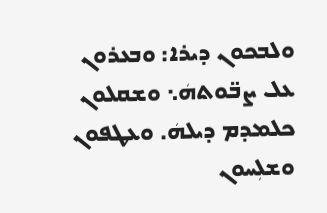ܘܠܒܟܘܢ ܕܝܪܐ: ܘܒܥܪܘܢ ܥܠ ܨܒ̈ܘܬܗܿ܆ ܘܫܩܠܘܢ ܟܠܡܕܡ ܕܝܠܗܿ. ܘܥܛܦܘܢ ܘܫܠܼܚܘܢ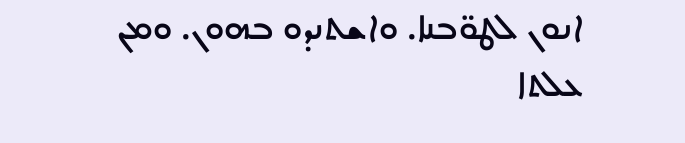ܐܢܘܢ ܠܛܘ̈ܒܢܐ. ܘܐܫܬܢܕܘ ܒܗܘܢ. ܘܡܢ ܥܠܬܐ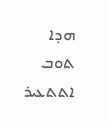ܗܕܐ ܬܘܒ ܐܬܬܥܝܪ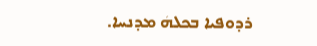ܪܕܘܦܝܐ ܒܟܠܗܿ ܡܕܢܚܐ.